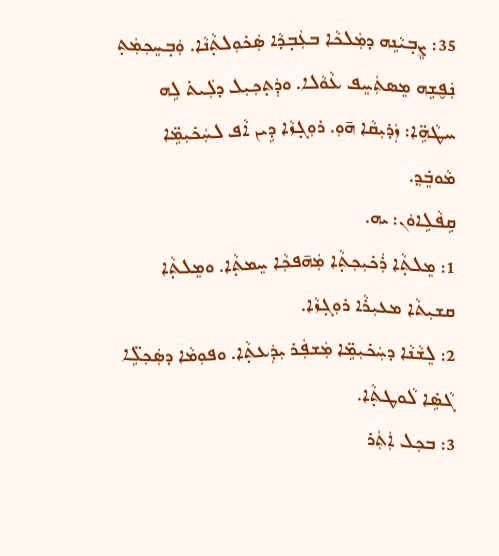35: ܨܸܒ̣ܝܵܢܹܗ ܕܡܲܠܟܵܐ ܒܥܲܒ̣ܕܵܐ ܣܲܟ̇ܘܼܠܬ̣ܵܢܵܐ. ܘܲܒ̣ܚܸܟ݂ܡܲܬ̣ ܢܲܦ̮ܫܹܗ ܡܸܣܬܲܚܸܦ ܥܵܘܵܠܐ. ܘܕܲܬ̣ܟ݂ܝܼܠ ܕܠܲܝܬ̇ ܠܹܗ ܚܛܵܗܹ̈ܐ: ܙܲܕ̇ܝܼܩܵܐ ܗ̄ܘܼ. ܪܘܼܓ̣ܙܵܐ ܕܹܝܢ ܐܵܦ ܠܚܲܟ̇ܝܼܡܹ̈ܐ ܡܵܘܒܸ̇ܕ݂.
ܩܹܦܵܠܹܐܘܿܢ: ܝܗ.
1: ܡܸܠܬ̣ܵܐ ܪܲܟ̇ܝܼܟ݂ܬ̣ܵܐ ܡܲܗ̄ܦܟ݂ܵܐ ܚܸܡܬ̣ܵܐ. ܘܡܸܠܬ̣ܵܐ ܩܫܝܼܬܵܐ ܡܥܝܼܪܵܐ ܪܘܼܓ̣ܙܵܐ.
2: ܠܸܫܵܢܵܐ ܕܚܲܟ̇ܝܼܡܹ̈ܐ ܡܲܫܦܲܪ ܝܼܕܲܥܬ̣ܵܐ. ܘܦܘܼܡܵܐ ܕܣܲܟ݂ܠܹ̈ܐ ܓܵܣܹ̇ܐ ܠܵܘܛܬ̣ܵܐ.
3: ܒܟ݂ܠ ܐܲܬܲܪ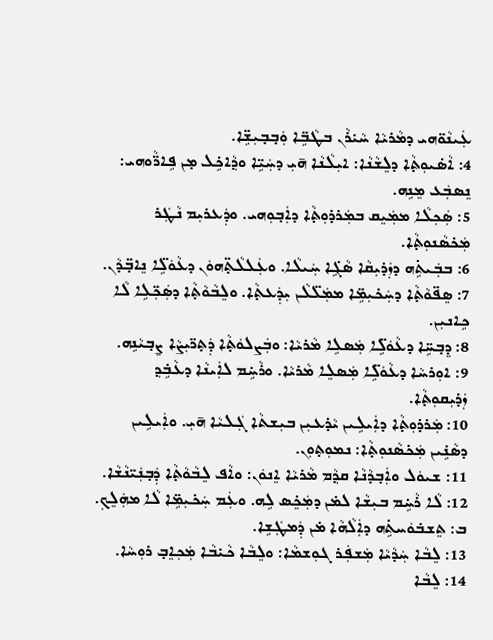ܥܲܝܢܵܘ̈ܗܝ ܕܡܵܪܝܵܐ ܚܵܝ̇ܪܵܢ ܒܛܵܒܹ̈ܐ ܘܲܒ̣ܒ̣ܝܼܫܹ̈ܐ.
4: ܐܵܣ̇ܝܘܼܬ̣ܵܐ ܕܠܸܫܵܢܵܐ: ܐܝܼܠܵܢܵܐ ܗ̄ܝܼ ܕܚܲܝܹ̈ܐ ܘܕ݂ܵܐܟܹ̇ܠ ܡ̣ܢ ܦܹܐܪ̈ܵܘܗܝ: ܢܸܣܒܲܥ ܡܸܢܹܗ.
5: ܣܲܟ݂ܠܵܐ ܡܡܲܝܸܩ ܒܡܲܪܕ̇ܘܼܬ̣ܵܐ ܕܐܲܒ̣ܘܼܗܝ. ܘܕܲܥܪܝܼܡ ܢܵܛܲܪ ܡܲܟ̇ܣܵܢܘܼܬ̣ܵܐ.
6: ܒܒܲܝܬܹ̇ܗ ܕܙܲܕ̇ܝܼܩܵܐ ܣܵܓܹ̇ܐ ܚܲܝܠܵܐ. ܘܥܲܠܠܵܬ̣̈ܗܘܿܢ ܕܥܵܘܿܠܹ̈ܐ ܢܸܐܒ̣̈ܕܵܢ.
7: ܣܸܦ̈ܘܵܬ̣ܵܐ ܕܚܲܟ̇ܝܼܡܹ̈ܐ ܡܡܲܠ̈ܠܵܢ ܝܼܕܲܥܬ̣ܵܐ. ܘܠܸܒܵܘܵܬ̣ܵܐ ܕܣܲܟ݂̈ܠܹܐ ܠܵܐ ܟܹܐܢܝܼܢ.
8: ܕܸܒ̣ܚܹ̈ܐ ܕܥܵܘܿܠܹ̈ܐ ܡܲܣܠܹܐ ܡܵܪܝܵܐ: ܘܒܲܨܠܘܿܬ̣ܵܐ ܕܲܬ̣ܪ̈ܝܼܨܵܐ ܨܸܒ̣ܝܵܢܹܗ.
9: ܐܘܼܪܚܵܐ ܕܥܵܘܿܠܹ̈ܐ ܡܲܣܠܸܐ ܡܵܪܝܵܐ. ܘܪܵܚܹ̇ܡ ܠܐܲܝܢܵܐ ܕܥܵܒܹ̇ܕ݂ ܙܲܕ̇ܝܼܩܘܼܬ̣ܵܐ.
10: ܡܲܪܕ̇ܘܼܬ̣ܵܐ ܕܐܲܝܠܹܝܢ ܝܵܕ̇ܥܝܼܢ ܒܝܼܫܬܵܐ ܓܲܠܝܵܐ ܗ̄ܝܼ. ܘܐܲܝܠܹܝܢ ܕܣܵܢܹ̇ܝܢ ܡܲܟ̇ܣܵܢܘܼܬ̣ܵܐ: ܢܡܘܼܬ̣ܘܼܢ.
11: ܫܝܘܿܠ ܘܐܲܒ̣ܕܵܢܵܐ ܩܕ݂ܵܡ ܡܵܪܝܵܐ ܐܸܢܘܿܢ: ܘܐܵܦ ܠܸܒܵܘܵܬ̣ܵܐ ܕܲܒ̣ܢܲܝ̈ܢܵܫܵܐ.
12: ܠܵܐ ܪܵܚܹ̇ܡ ܒܝܼܫܵܐ ܠܡ̇ܢ ܕܡܲܟܸ̇ܣ ܠܹܗ. ܘܥܲܡ ܚܲܟ̇ܝܼܡܹ̈ܐ ܠܵܐ ܡܗܲܠܸܟ݂.
ܒ: ܬܸܫܒ̇ܘܿܚܬܹ̇ܗ ܕܐܲܠܵܗܵܐ ܡ̇ܢ ܕܲܡܛܲܫܹܐ.
13: ܠܸܒܵܐ ܚܲܕܵܝܵܐ ܡܲܫܦܲܪ ܓܘܼܫܡܵܐ: ܘܠܸܒܵܐ ܟܵܝ̇ܒܵܐ ܡܲܟ݂ܐܸܒ̣ ܪܘܼܚܵܐ.
14: ܠܸܒܵܐ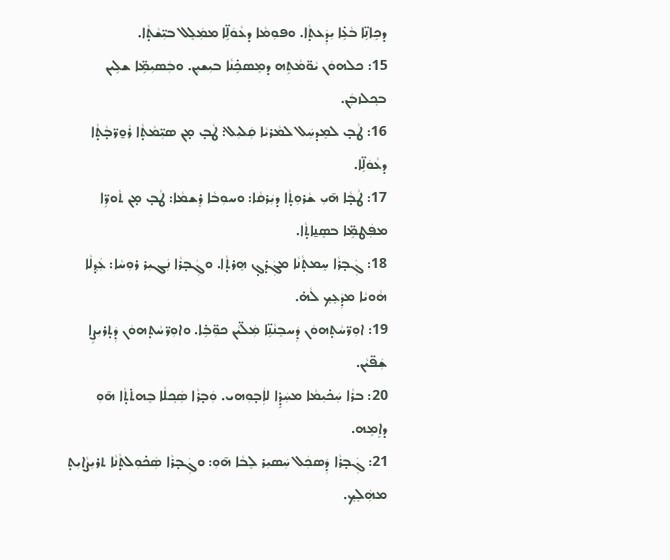ܕܟܹܐܢܹ̈ܐ ܒܵܥܹ̇ܐ ܝܼܕܲܥܬ̣ܵܐ. ܘܦܘܼܡܵܐ ܕܥܵܘܿܠܹ̈ܐ ܡܡܲܠܸܠ ܒܝܼ̈ܫܵܬ̣ܵܐ.
15: ܟܠܗܘܿܢ ܝܵܘ̈ܡܵܬܹܗ ܕܡܸܣܟܹ̇ܢܵܐ ܒܝܼܫܝܼܢ. ܘܒܲܣܝܼܡܹ̈ܐ ܫܠܹܝܢ ܒܟ݂ܠܙܒܲܢ.
16: ܛܵܒ̣ ܠܡܸܕܚܲܠ ܠܡܵܪܝܵܐ ܩܲܠܝܼܠ: ܛܵܒ̣ ܡ̣ܢ ܣܝܼ̈ܡܵܬ̣ܵܐ ܪܵܘ̱ܪ̈ܒ̣ܵܬ̣ܵܐ ܕܥܵܘܿܠܹ̈ܐ.
17: ܛܵܒ̣ܵܐ ܗ̄ܝܼ ܫܵܪܘܼܬ̣ܵܐ ܕܝܲܪܩܵܐ: ܘܚܘܼܒܵܐ ܪܸܫܡܵܐ: ܛܵܒ̣ ܡ̣ܢ ܬܵܘܪܹ̈ܐ ܡܦܲܛܡܹ̈ܐ ܒܣܸܢ̱ܐܬ̣ܵܐ.
18: ܓܲܒ̣ܪܵܐ ܚܸܡܬ̣ܵܢܵܐ ܡܓܲܕ̇ܓ̣ ܗܸܪܬ̣ܵܐ. ܘܓܲܒ̣ܪܵܐ ܢܲܓܝܼܪ ܪܘܼܚܵܐ: ܥܲܕ݂ܠܵܐ ܗܵܘܝܵܐ ܡܕܲܥܸܟ݂ ܠܵܗ̇.
19: ܐܘܼܪ̈ܚܵܬ̣ܗܘܿܢ ܕܲܚܒܸܢܵܢܹ̈ܐ ܡܲܠ̈ܝܵܢ ܟܘܼ̈ܒܹ̇ܐ. ܘܐܘܼܪ̈ܚܵܬ̣ܗܘܿܢ ܕܲܬ̣ܪܝܼܨܹܐ ܫܲܦ̈ܝܵܢ.
20: ܒܪܵܐ ܚܲܟ̇ܝܼܡܵܐ ܡܚܲܕܹ̇ܐ ܠܐܲܒ̣ܘܼܗܝ. ܘܲܒ̣ܪܵܐ ܣܲܟ݂ܠܵܐ ܒܸܗܬ̇ܬ̣ܵܐ ܗ̄ܘܼ ܕܐܸܡܹܗ.
21: ܓܲܒ̣ܪܵܐ ܕܲܣܟܲܠ ܚܲܣܝܼܪ ܠܸܒܵܐ ܗ̄ܘܼ: ܘܓܲܒ̣ܪܵܐ ܣܲܟ̇ܘܼܠܬ̣ܵܢܵܐ ܬܪܝܼܨܵܐܝܼܬ̣ ܡܗܲܠܸܟ݂.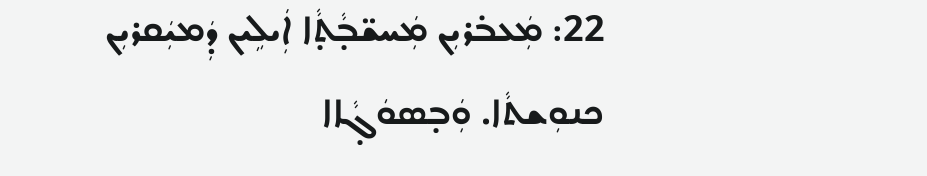22: ܡܲܥܒ̇ܪܝܼܢ ܡܲܚܫ̈ܒ̣ܵܬ̣ܵܐ ܐܲܝܠܹܝܢ ܕܲܡܝܲܩܪܝܼܢ ܟܢܘܼܫܬܵܐ. ܘܲܒ̣ܣܘܿܓ̣ܵܐܐ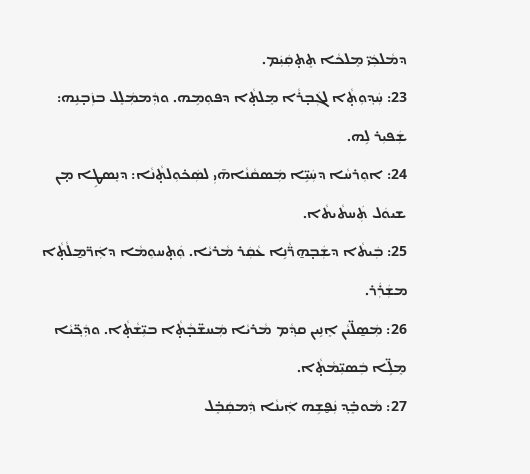ܕܡܵܠܟܲܝ̈ ܡܸܠܟܵܐ ܬܸܬ̣ܩܲܝܲܡ.
23: ܚܲܕ݂ܘܼܬ̣ܵܐ ܠܓܲܒ̣ܪܵܐ ܡܸܠܬ̣ܵܐ ܕܦܘܼܡܹܗ. ܘܕܲܡܡܲܠܸܠ ܒܙܲܒ̣ܢܹܗ: ܫܲܦܝܼܪ ܠܹܗ.
24: ܐܘܼܪܚܵܐ ܕܚܲܝܹ̈ܐ ܡܲܣܩܵܢܵܐܗ̄ܝܼ ܠܣܲܟ̇ܘܼܠܬ̣ܵܢܵܐ: ܕܢܸܣܛܹܐ ܡ̣ܢ ܫܝܘܿܠ ܬܲܚܬܵܝܬܵܐ.
25: ܒܲܝܬܵܐ ܕܫܲܒ̣ܗ̱ܪ̈ܵܢܹܐ ܥܵܩܲܪ ܡܵܪܝܵܐ. ܘܲܬ̣ܚܘܼܡܵܐ ܕܐܲܪ̈ܡ̱ܠܵܬ̣ܵܐ ܡܫܲܪܲܪ.
26: ܡܲܣ̱ܠ̈ܝܵܢ ܐܸܢܹܝܢ ܩܕ݂ܵܡ ܡܵܪܝܵܐ ܡܲܚܫ̈ܒ̣ܵܬ̣ܵܐ ܒܝܼ̈ܫܵܬ̣ܵܐ. ܘܕܲܟ݂̈ܝܵܐ ܡܸܠܹ̈ܐ ܒܲܣܝܼ̈ܡܵܬ̣ܵܐ.
27: ܡܵܘܒܸ̇ܕ݂ ܢܲܦ̮ܫܹܗ ܐܲܝܢܵܐ ܕܲܡܩܲܒܸ̇ܠ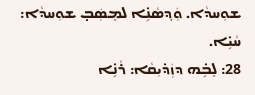ܫܘܼܚܕܵܐ. ܘܲܕ݂ܣܵܢܹ̇ܐ ܠܡܸܣܲܒ̣ ܫܘܼܚܕܵܐ: ܚܵܝܹ̇ܐ.
28: ܠܸܒܹ̇ܗ ܕܙܲܕ̇ܝܼܩܵܐ: ܪܵܢܹ̇ܐ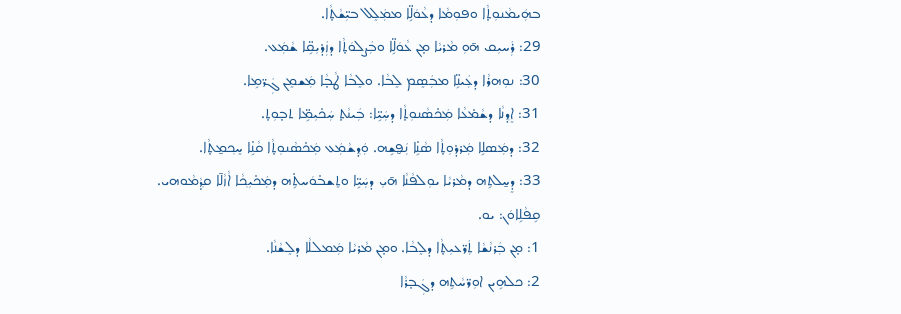ܒܗܲܝܡܵܢܘܼܬ̣ܵܐ ܘܦܘܼܡܵܐ ܕܥܵܘܿܠܹ̈ܐ ܡܡܲܠܸܠ ܒܝܼ̈ܫܵܬ̣ܵܐ.
29: ܪܲܚܝܼܩ ܗ̄ܘܼ ܡܵܪܝܵܐ ܡ̣ܢ ܥܵܘܿܠܹ̈ܐ ܘܒܲܨܠܘܿܬ̣ܵܐ ܕܙܲܕ̇ܝܼܩܹ̈ܐ ܫܵܡܲܥ.
30: ܢܘܼܗܪܵܐ ܕܥܲܝܢܹ̈ܐ ܡܒܲܣܸܡ ܠܸܒܵܐ. ܘܠܸܒܵܐ ܛܵܒ̣ܵܐ ܡܲܫܡܸܢ ܓܲܪ̈ܡܹܐ.
31: ܐܸܕ݂ܢܵܐ ܕܫܵܡ̇ܥܵܐ ܡܲܟ̇ܣܵܢܘܼܬ̣ܵܐ ܕܚܲܝܹ̈ܐ: ܒܲܝܢܵܬ̣ ܚܲܟ̇ܝܼܡܹ̈ܐ ܬܒ̣ܘܼܬ̣.
32: ܕܡܲܣܠܹܐ ܡܲܪܕ̇ܘܼܬ̣ܵܐ ܣܵܢܹ̇ܐ ܢܲܦ̮ܫܹܗ. ܘܲܕ݂ܫܵܡܲܥ ܡܲܟ̇ܣܵܢܘܼܬ̣ܵܐ ܩܵܢܹ̇ܐ ܚܸܟ݂ܡ̱ܬ̣ܵܐ.
33: ܕܸܚ̱ܠܬܹܗ ܕܡܵܪܝܵܐ ܝܘܼܠܦܵܢܵܐ ܗ̄ܝܼ ܕܚܲܝܹ̈ܐ ܘܬܸܫܒ̇ܘܿܚܬܹ̇ܗ ܕܡܲܟ̇ܝܼܟ݂ܵܐ ܐܵܙܵܠ̄ܐ ܩܕ݂ܵܡܵܘܗܝ.
ܩܹܦܵܠܹܐܘܿܢ: ܝܘ.
1: ܡ̣ܢ ܒܲܪܢܵܫܵܐ ܬܲܪ̈ܥܝܼܬ̣ܵܐ ܕܠܸܒܵܐ. ܘܡ̣ܢ ܡܵܪܝܵܐ ܡܲܡܠܠܵܐ ܕܠܸܫܵܢܵܐ.
2: ܟܠܗܹܝܢ ܐܘܼܪ̈ܚܵܬܹܗ ܕܓܲܒ̣ܪܵܐ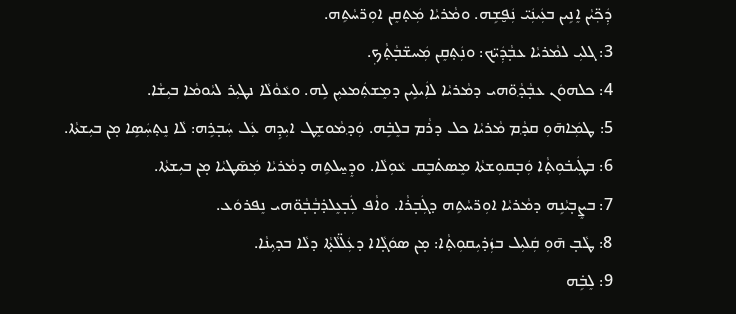ܕܲܟ݂̈ܝܵܢ ܐܸܢܹܝܢ ܒܥܲܝܢܲܝ̈ ܢܲܦ̮ܫܹܗ. ܘܡܵܪܝܵܐ ܡܲܬ̣ܩܸܢ ܐܘܼܪ̈ܚܵܬܹܗ.
3: ܓܠܝܼ ܠܡܵܪܝܵܐ ܥܒ̣ܵܕܲܝ̈ܟ: ܘܢܲܬ̣ܩܸܢ ܡܲܚܫ̈ܒ̣ܵܬ̣ܵܟ݂.
4: ܟܠܗܘܿܢ ܥܒ̣ܵܕ݂ܵܘ̈ܗܝ ܕܡܵܪܝܵܐ ܠܐܲܝܠܹܝܢ ܕܡܸܫܬܲܡܥܝܼܢ ܠܹܗ. ܘܥܵܘܵܠܵܐ ܢܛܝܼܪ ܠܝܵܘܡܵܐ ܒܝܼܫܵܐ.
5: ܛܡܲܐܗ̄ܘܼ ܩܕ݂ܵܡ ܡܵܪܝܵܐ ܟܠ ܕܪܵܡ ܒܠܸܒܹ̇ܗ. ܘܲܕ݂ܡܵܘܫܸܛ ܐܝܼܕܹܗ ܥܲܠ ܚܲܒ̣ܪܹܗ: ܠܵܐ ܢܸܬ̣ܚܲܣܹܐ ܡ̣ܢ ܒܝܼܫܬܵܐ.
6: ܒܛܲܝܒ̇ܘܼܬ̣ܵܐ ܘܲܒ̣ܩܘܼܫܬܵܐ ܡܸܣܬ̇ܒܸܩ ܥܵܘܼܠܵܐ. ܘܕܸܚ̱ܠܬܹܗ ܕܡܵܪܝܵܐ ܡܲܣ̄ܛܝܵܐ ܡ̣ܢ ܒܝܼܫܬܵܐ.
7: ܒܨܸܒ̣ܝܵܢܹܗ ܕܡܵܪܝܵܐ ܐܘܼܪ̈ܚܵܬܹܗ ܕܓܲܒ̣ܪܵܐ. ܘܐܵܦ ܠܲܒ̣ܥܸܠܕ̇ܒ̣ܵܒ̣ܵܘ̈ܗܝ ܢܸܦܪܘܿܥ.
8: ܛܵܒ̣ ܗ̄ܘܼ ܩܲܠܝܼܠ ܒܙܲܕ̇ܝܼܩܘܼܬ̣ܵܐ: ܡ̣ܢ ܣܘܿܓ̣ܵܐܐ ܕܥܲܠ̈ܠܵܬ̣ܵܐ ܕܠܵܐ ܒܕ݂ܝܼܢܵܐ.
9: ܠܸܒܹ̇ܗ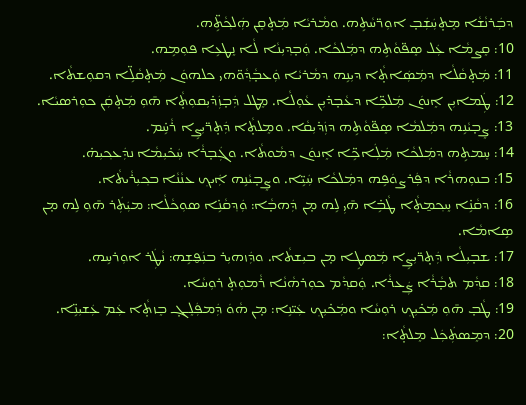ܕܒܲܪܢܵܫܵܐ ܡܸܬ̣ܚܲܫܲܒ̣ ܐܘܼܪ̈ܚܵܬܹܗ. ܘܡܵܪܝܵܐ ܡܲܬ̣ܩܸܢ ܗܲܠܟ݂ܵܬܹ̈ܗ.
10: ܩܸܨܡܵܐ ܥܲܠ ܣܸܦ̈ܘܵܬܹܗ ܕܡܲܠܟܵܐ. ܘܲܒ̣ܕ݂ܝܼܢܵܐ ܠܵܐ ܢܸܛܥܹܐ ܦܘܼܡܹܗ.
11: ܡܲܬ̣ܩܵܠܵܐ ܕܡܲܣܲܐܬ̣ܵܐ ܕܝܼܢܹܗ ܕܡܵܪܝܵܐ ܘܲܥܒ̣ܵܕ݂ܵܘ̈ܗܝ ܟܠܗܘܿܢ ܡܲܬ̣ܩܵܠܹ̈ܐ ܕܩܘܼܫܬܵܐ.
12: ܛܲܡܐܝܼܢ ܐܸܢܘܿܢ ܡܲܠܟܹ̈ܐ ܕܥܵܒ̣ܕ̇ܝܼܢ ܥܵܘܼܠܵܐ. ܡܸܛܠ ܕܲܒ̣ܙܲܕ̇ܝܼܩܘܼܬ̣ܵܐ ܗ̄ܘܼ ܡܲܬ̣ܩܲܢ ܟܘܼܪܣܝܵܐ.
13: ܨܸܒ̣ܝܵܢܹܗ ܕܡܲܠܡܵܐ ܣܸܦ̈ܘܵܬܹܗ ܕܙܲܕ̇ܝܼܩܵܐ. ܘܡܸܠܬ̣ܵܐ ܕܲܬ̣ܪ̈ܝܼܨܹܐ ܪܵܚܹ̇ܡ.
14: ܚܸܡܬܹܗ ܕܡܲܠܟܵܐ ܡܲܠܲܐܟܹ̈ܐ ܐܸܢܘܿܢ ܕܡܵܘܬܵܐ. ܘܓܲܒ̣ܪܵܐ ܚܲܟ̇ܝܼܡܵܐ ܢܕܲܥܟ݂ܝܼܗ̇.
15: ܒܢܘܼܗܪܵܐ ܕܦܲܪܨܘܿܦܹܗ ܕܡܲܠܟܵܐ ܚܲܝܹ̈ܐ. ܘܨܸܒ̣ܝܵܢܹܗ ܐܲܝܟ݂ ܥܢܵܢܵܐ ܒܟ݂ܝܼܪܵܝܬܵܐ.
16: ܕܩܵܢܹ̇ܐ ܚܸܟ݂ܡ̱ܬ̣ܵܐ ܛܵܒܹ̇ܐ ܗ̄ܝܼ ܠܹܗ ܡ̣ܢ ܕܲܗܒ̣ܵܐ: ܘܲܕ݂ܩܵܢܹ̇ܐ ܣܘܼܟܵܠܵܐ: ܡܝܲܬܲܪ ܗ̄ܘܼ ܠܹܗ ܡ̣ܢ ܣܹܐܡܵܐ.
17: ܫܒ̣ܝܼܠܵܐ ܕܲܬ̣ܪ̈ܝܼܨܹܐ ܡܲܣܛܹܐ ܡ̣ܢ ܒܝܼܫܬܵܐ. ܘܕܲܙܗܝܼܪ ܒܢܲܦ̮ܫܹܗ: ܢܵܛܲܪ ܐܘܼܪܚܹܗ.
18: ܩܕ݂ܵܡ ܬܒ̣ܵܪܵܐ ܨܲܥܪܵܐ. ܘܲܩܕ݂ܵܡ ܟܘܼܪܗܵܢܵܐ ܪܵܡܘܼܬ̣ ܪܘܼܚܵܐ.
19: ܛܵܒ̣ ܗ̄ܘܼ ܡܲܟ̇ܝܼܟ݂ ܪܘܼܚܵܐ ܘܡܲܟ̇ܝܼܟ݂ ܥܲܝ̈ܢܹܐ: ܡ̣ܢ ܗܵܘܿ ܕܲܡܦܲܠܸܓ̣ ܒܸܙܬ̣ܵܐ ܥܲܡ ܥܲܫܝܼܢܹ̈ܐ.
20: ܕܡܸܣܬܲܟܲܠ ܡܸܠܬ̣ܵܐ: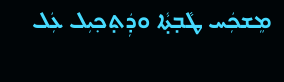ܡܸܫܟܲܚ ܛܵܒ̣ܬ̣ܵܐ ܘܕܲܬ̣ܟ݂ܝܼܠ ܥܲܠ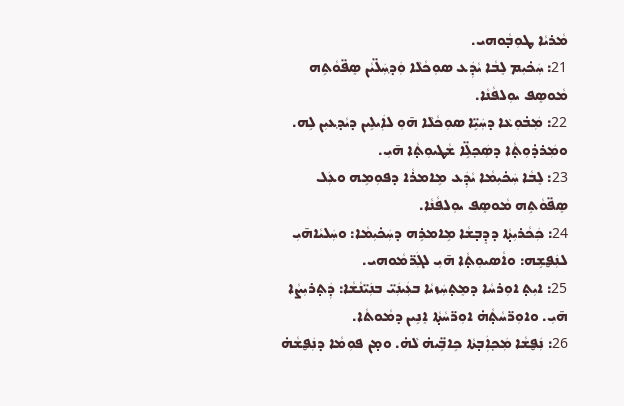ܡܵܪܝܵܐ ܛܘܼܒ̣ܵܘܗܝ.
21: ܚܲܟ̇ܝܼܡ ܠܸܒܵܐ ܝܵܕܲܥ ܣܘܼܟܵܠܵܐ ܘܲܕ݂ܚܲܠ̈ܝܵܢ ܣܸܦ̈ܘܵܬܹܗ ܡܵܘܣܸܦ ܝܘܼܠܦܵܢܵܐ.
22: ܡܲܒ̇ܘܼܥܵܐ ܕܚܲܝܹ̈ܐ ܣܘܼܟܵܠܵܐ ܗ̄ܘܼ ܠܐܲܝܠܹܝܢ ܕܝܵܕ݂ܥܝܼܢ ܠܹܗ. ܘܡܲܪܕ̇ܘܼܬ̣ܵܐ ܕܣܲܟ݂ܠܹ̈ܐ ܫܵܛܝܘܼܬ̣ܵܐ ܗ̄ܝܼ.
23: ܠܸܒܵܐ ܚܲܟ̇ܝܼܡܵܐ ܝܵܕܲܥ ܡܹܐܡܪܵܐ ܕܦܘܼܡܹܗ ܘܥܲܠ ܣܸܦ̈ܘܵܬܹܗ ܡܵܘܣܸܦ ܝܘܼܠܦܵܢܵܐ.
24: ܟܲܟܵܪܝܼܬ̣ܵܐ ܕܕܸܒ̣ܫܵܐ ܡܹܐܡܪܹܗ ܕܚܲܟ̇ܝܼܡܵܐ: ܘܚܲܠܝܵܐܗ̄ܝܼ ܠܢܲܦ̮ܫܹܗ: ܘܐܵܣܝܘܼܬ̣ܵܐ ܗ̄ܝܼ ܠܓܲܪ̈ܡܵܘܗܝ.
25: ܐܝܼܬ̣ ܐܘܼܪܚܵܐ ܕܡܸܬ̣ܚܲܙܝܵܐ ܒܥܲܝܢܲܝ̈ ܒܢܲܝ̈ܢܵܫܵܐ: ܕܲܬ̣ܪܝܼܨܵܐ ܗ̄ܝܼ. ܘܐܘܼܪ̈ܚܵܬ̣ܵܗ̇ ܐܘܼܪ̈ܚܵܬ̣ܵܐ ܐܸܢܹܝܢ ܕܡܵܘܬܵܐ.
26: ܢܲܦ̮ܫܵܐ ܡܲܟ݂ܐܲܒ̣ܬܵܐ ܟܹܐܒܹ̈ܝܗ̇ ܠܵܗ̇. ܘܡ̣ܢ ܦܘܼܡܵܐ ܕܢܲܦ̮ܫܵܗ̇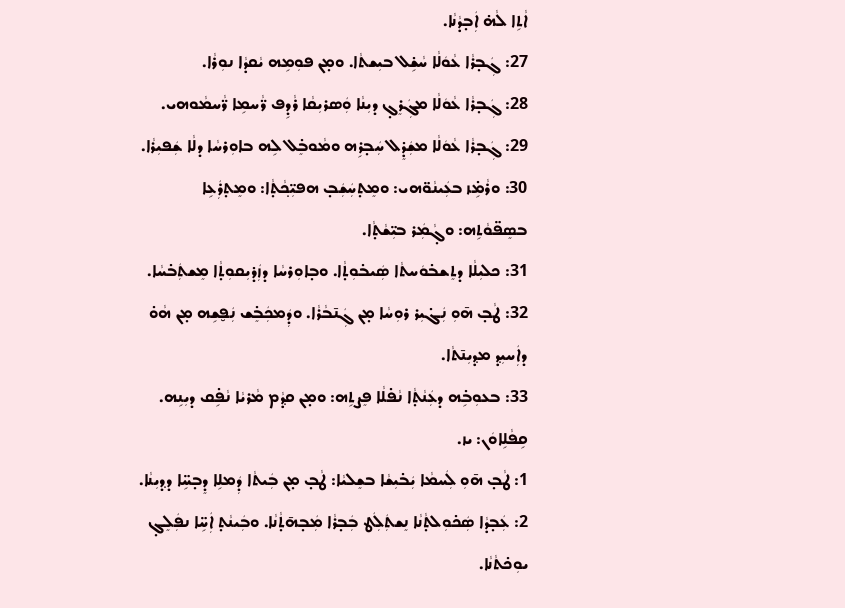ܐܵܬܹܐ ܠܵܗ̇ ܐܲܒ̣ܕܵܢܵܐ.
27: ܓܲܒ̣ܪܵܐ ܥܵܘܿܠܵܐ ܚܵܫܹ̇ܠ ܒܝܼܫܬܵܐ. ܘܡ̣ܢ ܦܘܼܡܹܗ ܝܵܩܕܵܐ ܢܘܼܪܵܐ.
28: ܓܲܒ̣ܪܵܐ ܥܵܘܿܠܵܐ ܡܓܲܪܸܓ̣ ܕܝܼܢܵܐ ܘܲܣܪܝܼܩܵܐ ܪܵܕܹܦ ܪ̈ܵܚܡܹܐ ܪ̈ܵܚܡܵܘܗܝ.
29: ܓܲܒ̣ܪܵܐ ܥܵܘܿܠܵܐ ܡܫܲܕܸ̇ܠ ܚܲܒ̣ܪܹܗ ܘܡܵܘܒܸ̇ܠ ܠܹܗ ܒܐܘܼܪܚܵܐ ܕܠܵܐ ܫܲܦܝܼܪܵܐ.
30: ܘܪܵܡܹ̇ܙ ܒܥܲܝܢܵܘ̈ܗܝ: ܘܡܸܬ̣ܚܲܫܲܒ̣ ܗܦܝܼ̈ܟ݂ܵܬ̣ܵܐ: ܘܡܸܬ̣ܪܲܥܹܐ ܒܣܸܦ̈ܘܵܬܹܗ: ܘܓ̣ܵܡܲܪ ܒܝܼ̈ܫܵܬ̣ܵܐ.
31: ܟܠܝܼܠܵܐ ܕܬܸܫܒ̇ܘܿܚܬܵܐ ܣܲܝܒ̇ܘܼܬ̣ܵܐ. ܘܒ̣ܐܘܼܪܚܵܐ ܕܙܲܕ̇ܝܼܩܘܼܬ̣ܵܐ ܡܸܫܬܲܒ̇ܚܵܐ.
32: ܛܵܒ̣ ܗ̄ܘܼ ܢܲܓ̇ܝܼܪ ܪܘܼܚܵܐ ܡ̣ܢ ܓܲܢ̄ܒܵܪܵܐ. ܘܕܲܡܟܲܒܸ̇ܫ ܢܲܦ̮ܫܹܗ ܡ̣ܢ ܗܵܘ̇ ܕܐܲܚܝܼܕ݂ ܡܕ݂ܝܼܢ̄ܬܵܐ.
33: ܒܥܘܼܒܹ̇ܗ ܕܥܲܢܵܬ̣ܵܐ ܢܵܦ̇ܠܵܐ ܦܸܨܬܹܗ: ܘܡ̣ܢ ܩܕ݂ܵܡ ܡܵܪܝܵܐ ܢܵܦܹ̇ܩ ܕܝܼܢܹܗ.
ܩܹܦܵܠܹܐܘܿܢ: ܝܙ.
1: ܛܵܒ̣ ܗ̄ܘܼ ܠܲܚܡܵܐ ܝܲܒ̇ܝܼܫܵܐ ܒܫܸܠܝܵܐ: ܛܵܒ̣ ܡ̣ܢ ܒܲܝܬܵܐ ܕܲܡܠܹܐ ܕܸܒ̣ܚܹ̈ܐ ܕܕ݂ܝܼܢܵܐ.
2: ܥܲܒ̣ܕܵܐ ܣܲܟ̇ܘܼܠܬ̣ܵܢܵܐ ܢܸܫܬܲܠܲܛ ܒܲܒ̣ܪܵܐ ܡܲܒ̣ܗ̄ܬ̣ܵܢܵܐ. ܘܒܲܝܢܵܬ̣ ܐܲܚܹ̈ܐ ܢܦܲܠܸܓ̣ ܝܘܼܟ̇ܬܵܢܵܐ.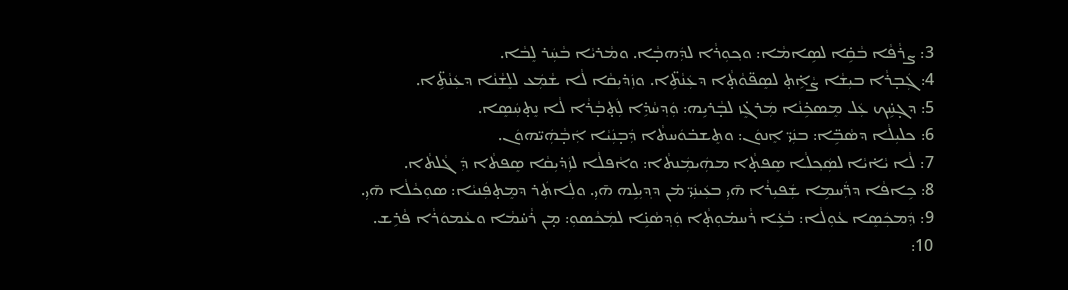3: ܨܪܵܦܵܐ ܒܵܩܹ̇ܐ ܠܣܹܐܡܵܐ: ܘܟ݂ܘܼܪܵܐ ܠܕܲܗܒ̣ܵܐ. ܘܡܵܪܝܵܐ ܒܵܚܲܪ ܠܸܒܵܐ.
4: ܓܲܒ̣ܪܵܐ ܒܝܼܫܵܐ ܨܵܐܹ̇ܬ̣ ܠܣܸܦ̈ܘܵܬ̣ܵܐ ܕܥܲܢܵܬܹ̈ܐ. ܘܙܲܕ̇ܝܼܩܵܐ ܠܵܐ ܫܵܡܲܥ ܠܠܸܫܵܢܵܐ ܕܥܲܢܵܬܹ̈ܐ.
5: ܕܓ̣ܚܹ̇ܟ ܥܲܠ ܡܸܣܟܹ̇ܢܵܐ ܡܲܪܓܸ̇ܙ ܠܒ̣ܵܪܝܹܗ: ܘܲܕ݂ܚܵܕܹ̇ܐ ܠܲܬ̣ܒ̣ܵܪܵܐ ܠܵܐ ܢܸܬ̣ܚܲܣܸܐ.
6: ܟܠܝܼܠܵܐ ܕܣܵܒܹ̈ܐ: ܒܢܲܝ̈ ܐܸܢܘܿܢ: ܘܬܸܫܒ̇ܘܿܚܬܵܐ ܕܲܒ̣ܢܲܝܵܐ ܐܲܒ̣ܵܗܲܝ̈ܗܘܿܢ.
7: ܠܵܐ ܝܵܐ̇ܝܵܐ ܠܣܲܟ݂ܠܵܐ ܣܸܦܬ̣ܵܐ ܡܗܲܝܡܲܢܬܵܐ: ܘܐܵܦܠܵܐ ܠܙܲܕ̇ܝܼܩܵܐ ܣܸܦܬܵܐ ܕܲܓܵܠܬܵܐ.
8: ܟܹܐܦܵܐ ܕܪ̈ܲܚܡܹܐ ܫܲܦܝܼܪܵܐ ܗ̄ܝܼ ܒܥܲܝܢܲܝ̈ ܡ̇ܢ ܕܕ݂ܝܼܠܹܗ ܗ̄ܝܼ. ܘܠܲܐܬܲܪ ܕܡܸܬ̣ܦܲܢܝܵܐ: ܣܘܼܟܵܠܵܐ ܗ̄ܝܼ.
9: ܕܲܡܟܲܣܸܐ ܥܵܘܼܠܵܐ: ܒܵܥܹ̇ܐ ܪܵܚܡ̇ܘܼܬ̣ܵܐ ܘܲܕ݂ܣܵܢܹ̇ܐ ܠܡܲܟܵܣܘܼ: ܡ̣ܢ ܪܵܚ̇ܡܵܐ ܘܥܵܡܘܿܪܵܐ ܦܵܪܹܫ.
10: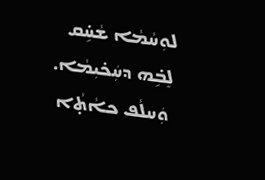ܠܘܼܚܵܡܵܐ ܫܵܚܹ̇ܩ ܠܸܒܹ̇ܗ ܕܚܲܟ̇ܝܼܡܵܐ. ܘܲܚܠܵܦ ܟܐܵܬ̣ܵܐ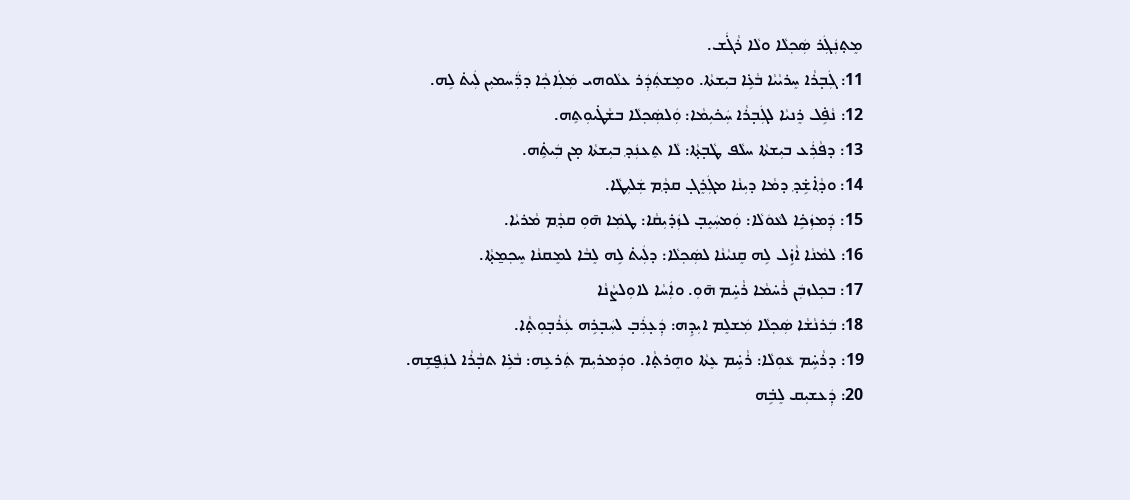ܡܸܬ̣ܢܲܓܲܪ ܣܲܟ݂ܠܵܐ ܘܠܵܐ ܪܵܓ̇ܿܫ.
11: ܓܲܒ̣ܪܵܐ ܚܸܪܝܵܝܵܐ ܒܵܥܹ̇ܐ ܒܝܼܫܬܵܐ. ܘܡܸܫܬܲܕܲܪ ܥܠܵܘܗܝ ܡܲܠܲܐܟ݂ܵܐ ܕܪ̈ܲܚܡܝܼܢ ܠܲܝܬ̇ ܠܹܗ.
12: ܢܵܦܹ̇ܠ ܪܸܢܝܵܐ ܠܓܲܒ̣ܪܵܐ ܚܲܟ̇ܝܼܡܵܐ: ܘܲܠܣܲܟ݂ܠܵܐ ܒܫܵܛ̇ܝܘܼܬܹܗ.
13: ܕܦܵܪܲܥ ܒܝܼܫܬܵܐ ܚܠܵܦ ܛܵܒ̣ܬ̣ܵܐ: ܠܵܐ ܬܸܥܢܲܕ݂ ܒܝܼܫܬܵܐ ܡ̣ܢ ܒܲܝܬܹ̇ܗ.
14: ܘܕ݂ܵܐ̇ܫܹ̇ܕ݂ ܕܡܵܐ ܕܝܼܢܵܐ ܡܓܲܪܸܓ̣ ܩܕ݂ܵܡ ܫܲܠܝܼܛܵܐ.
15: ܕܲܡܙܲܟܹ̇ܐ ܠܥܵܘܿܠܵܐ: ܘܲܡܚܲܝܸܒ̣ ܠܙܲܕ̇ܝܼܩܵܐ: ܛܡܲܐ ܗ̄ܘܼ ܩܕ݂ܵܡ ܡܵܪܝܵܐ.
16: ܠܡܵܢܵܐ ܐܵܙܹ̇ܠ ܠܹܗ ܩܸܢܝܵܢܵܐ ܠܣܲܟ݂ܠܵܐ: ܕܠܲܝܬ̇ ܠܹܗ ܠܸܒܵܐ ܠܡܸܩܢܵܐ ܚܸܟ݂ܡ̱ܬ̣ܵܐ.
17: ܒܟ݂ܠܙܒܲܢ ܪܵܚ̇ܡܵܐ ܪܵܚܹ̇ܡ ܗ̄ܘܼ. ܘܐܲܚܵܐ ܠܐܘܼܠܨܵܢܵܐ
18: ܒܲܪܢܵܫܵܐ ܣܲܟ݂ܠܵܐ ܡܲܫܠܸܡ ܐܝܼܕܹܗ: ܕܲܥ̣ܪܲܒ̣ ܠܚܲܒ̣ܪܹܗ ܥܲܪܵܒ̣ܘܼܬ̣ܵܐ.
19: ܕܪܵܚܹ̇ܡ ܥܵܘܼܠܵܐ: ܪܵܚܹ̇ܡ ܥܸܬܵܐ ܘܗܸܪܬ̣ܵܐ. ܘܕܲܡܪܝܼܡ ܬܲܪܥܹܗ: ܒܵܥܹ̇ܐ ܬܒ̣ܵܪܵܐ ܠܢܲܦ̮ܫܹܗ.
20: ܕܲܥܫܝܼܩ ܠܸܒܹ̇ܗ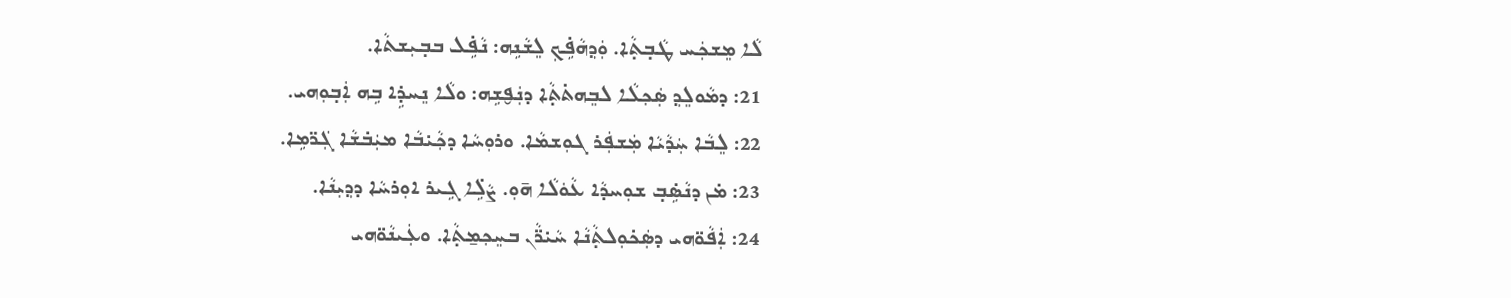ܠܵܐ ܡܸܫܟܲܚ ܛܵܒ̣ܬ̣ܵܐ. ܘܲܕ݂ܗܵܦܹ̇ܟ݂ ܠܸܫܵܢܹܗ: ܢܵܦܹ̇ܠ ܒܒ̣ܝܼܫܬܵܐ.
21: ܕܡܵܘܠܸܕ݂ ܣܲܟ݂ܠܵܐ ܠܒܸܗܬ̇ܬ̣ܵܐ ܕܢܲܦ̮ܫܹܗ: ܘܠܵܐ ܢܸܚܕܹ̇ܐ ܒܹܗ ܐܲܒ̣ܘܼܗܝ.
22: ܠܸܒܵܐ ܚܲܕܵܝܵܐ ܡܲܫܦܲܪ ܓܘܼܫܡܵܐ. ܘܪܘܼܚܵܐ ܕܟ݂ܵܝ̇ܒܵܐ ܡܝܲܒ̇ܫܵܐ ܓܲܪ̈ܡܹܐ.
23: ܡ̇ܢ ܕܢܵܣܹ̇ܒ̣ ܫܘܼܚܕܵܐ ܥܵܘܿܠܵܐ ܗ̄ܘܼ. ܨܵܠܹ̇ܐ ܓܹܝܪ ܐܘܼܪܚܵܐ ܕܕ݂ܝܼܢܵܐ.
24: ܐܲܦܵܘ̈ܗܝ ܕܣܲܟ̇ܘܼܠܬ̣ܵܢܵܐ ܚܵܝ̇ܪ̈ܵܢ ܒܚܸܟ݂ܡ̱ܬ̣ܵܐ. ܘܥܲܝܢܵܘ̈ܗܝ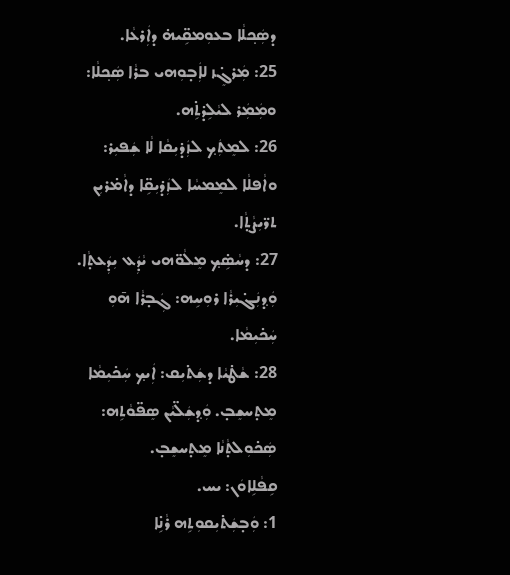ܕܣܲܟ݂ܠܵܐ ܒܥܘܼܡܩܹ̈ܝܗ̇ ܕܐܲܪܥܵܐ.
25: ܡܲܪܓܸ̇ܙ ܠܐܲܒ̣ܘܼܗܝ ܒܪܵܐ ܣܲܟ݂ܠܵܐ: ܘܡܲܡܲܪ ܠܝܵܠܹܕ̇ܬܹ̇ܗ.
26: ܠܡܸܬܲܟ݂ ܠܙܲܕ̇ܝܼܩܵܐ ܠܵܐ ܫܲܦܝܼܪ: ܘܐܵܦܠܵܐ ܠܡܸܡܚܵܐ ܠܙܲܕ̇ܝܼܩܹ̈ܐ ܕܐܵܡ̇ܪܝܼܢ ܬܪ̈ܝܼܨܵܬ̣ܵܐ.
27: ܕܚܵܣܹ̇ܟ݂ ܡܸܠܵܘ̈ܗܝ ܝܵܕܲܥ ܝܼܕܲܥܬ̣ܵܐ. ܘܲܕ݂ܢܲܓ̇ܝܼܪܵܐ ܪܘܼܚܹܗ: ܓܲܒ̣ܪܵܐ ܗ̄ܘܼ ܚܲܟ̇ܝܼܡܵܐ.
28: ܫܵܛ̇ܝܵܐ ܕܫܲܬ̇ܝܼܩ: ܐܲܝܟ݂ ܚܲܟ̇ܝܼܡܵܐ ܡܸܬ̣ܚܫܸܒ̣. ܘܲܕ݂ܫܲܠ̈ܝܵܢ ܣܸܦ̈ܘܵܬܹܗ: ܣܲܟ̇ܘܼܠܬ̣ܵܢܵܐ ܡܸܬ̣ܚܫܸܒ̣.
ܩܹܦܵܠܹܐܘܿܢ: ܝܚ.
1: ܘܲܒ̣ܫܲܬ̇ܝܼܩܘܼܬܹܗ ܪܵܢܹ̇ܐ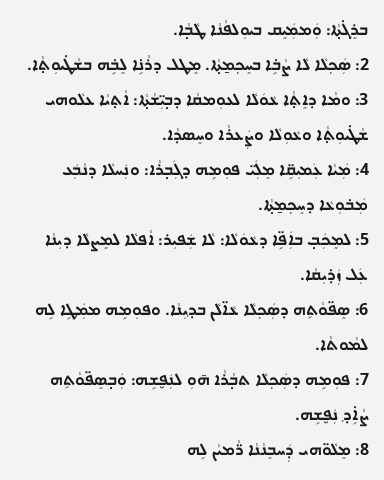ܒܪܸܓ̇ܬ̣ܵܐ: ܘܲܡܡܲܝܸܩ ܒܝܘܼܠܦܵܢܵܐ ܛܵܒ̣ܵܐ.
2: ܣܲܟ݂ܠܵܐ ܠܵܐ ܨܵܒܹ̇ܐ ܒܚܸܟ݂ܡ̱ܬ̣ܵܐ. ܡܸܛܠ ܕܪܵܢܹ̇ܐ ܠܸܒܹ̇ܗ ܒܫܵܛ̇ܝܘܼܬ̣ܵܐ.
3: ܘܡܵܐ ܕܐܸܬ̣ܵܐ ܥܵܘܿܠܵܐ ܠܥܘܼܡܩܵܐ ܕܒ̣ܝܼ̈ܫܵܬ̣ܵܐ: ܐܵܬ̣ܝܵܐ ܥܠܵܘܗܝ ܫܵܛ̇ܝܘܼܬ̣ܵܐ ܘܥܵܘܼܠܵܐ ܘܨܲܥܪܵܐ ܘܚܸܣܕܵܐ.
4: ܡܲܝܵܐ ܥܲܡܝܼܩܹ̈ܐ ܡܸܠܲܝ̈ ܦܘܼܡܹܗ ܕܓܲܒ̣ܪܵܐ: ܘܢܲܚܠܵܐ ܕܢܵܒܲܥ ܡܲܒ̇ܘܼܥܵܐ ܕܚܸܟ݂ܡ̱ܬ̣ܵܐ.
5: ܠܡܸܟܲܒ̣ ܒܐܲܦܹ̈ܐ ܕܥܵܘܿܠܵܐ: ܠܵܐ ܫܲܦܝܼܪ: ܐܵܦܠܵܐ ܠܡܸܨܠܵܐ ܕܝܼܢܵܐ ܥܲܠ ܙܲܕ̇ܝܼܩܵܐ.
6: ܣܸܦ̈ܘܵܬܹܗ ܕܣܲܟ݂ܠܵܐ ܥܵܐ̈ܠܵܢ ܒܕ݂ܝܼܢܵܐ. ܘܦܘܼܡܹܗ ܡܡܲܛܹܐ ܠܹܗ ܠܡܵܘܬܵܐ.
7: ܦܘܼܡܹܗ ܕܣܲܟ݂ܠܵܐ ܬܒ̣ܵܪܵܐ ܗ̄ܘܼ ܠܢܲܦ̮ܫܹܗ: ܘܲܒ̣ܣܸܦ̈ܘܵܬܹܗ ܨܵܐܹ̇ܕ݂ ܢܲܦ̮ܫܹܗ.
8: ܡܸܠܵܘ̈ܗܝ ܕܲܚܒܸܢܵܢܵܐ ܪ̈ܵܡܝܵܢ ܠܹܗ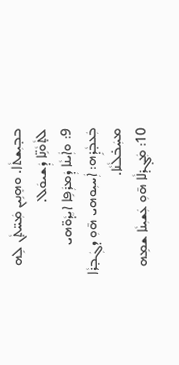ܒܒ̣ܝܼܫܬܵܐ. ܘܗܸܢܹܝܢ ܡܲܚ̈ܬ̣ܵܢ ܠܹܗ ܠܬ̣ܵܘܵܢܹ̈ܐ ܕܲܫܝܘܿܠ.
9: ܘܐܲܝܢܵܐ ܕܲܡܪܲܦܹܐ ܐܝܼܕ݂ܵܘ̈ܗܝ ܒܲܥܒ̣ܵܕܹ̇ܗ: ܐܲܚܝܼܘܗܝ ܗ̄ܘܼ ܕܓܲܒ̣ܪܵܐ ܡܚܲܒ̇ܠܵܢܵܐ.
10: ܡܲܓ̣ܕ̇ܠܵܐ ܗ̄ܘܼ ܥܲܫܝܼܢܵܐ ܫܡܹܗ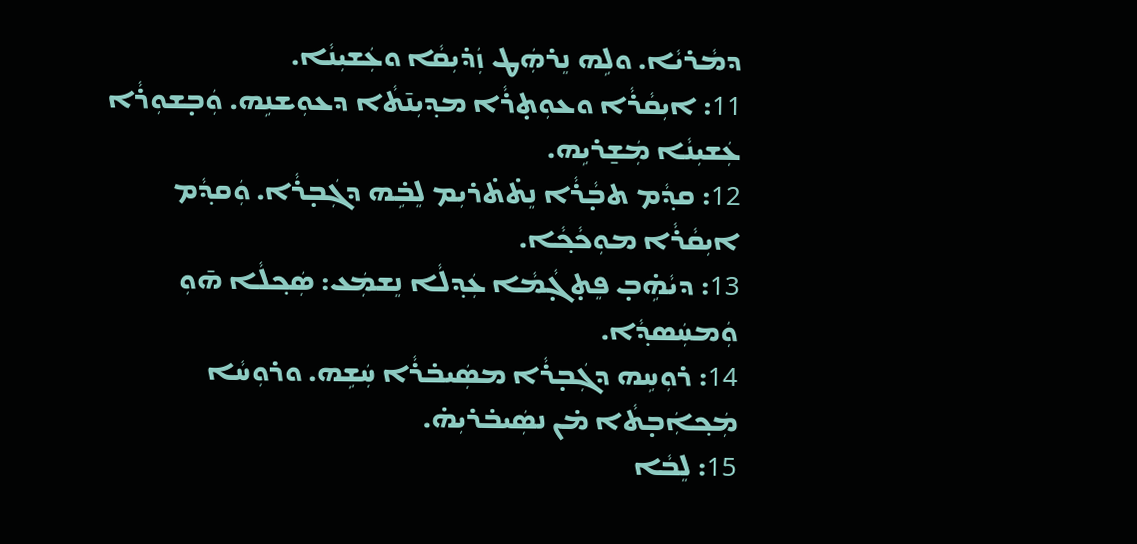ܕܡܵܪܝܵܐ. ܘܠܹܗ ܢܸܪܗܲܛ ܙܲܕ̇ܝܼܩܵܐ ܘܥܲܫܝܼܢܵܐ.
11: ܐܝܼܩܵܪܵܐ ܘܥܘܼܬ̣ܪܵܐ ܡܕ݂ܝܼܢ̄ܬܵܐ ܕܥܘܼܫܢܹܗ. ܘܲܒ̣ܫܘܼܪܵܐ ܥܲܫܝܼܢܵܐ ܡܲܫ̱ܪܝܹܗ.
12: ܩܕ݂ܵܡ ܬܒ̣ܵܪܵܐ ܢܸܬ̇ܬ̇ܪܝܼܡ ܠܸܒܹ̇ܗ ܕܓܲܒ̣ܪܵܐ. ܘܲܩܕ݂ܵܡ ܐܝܼܩܵܪܵܐ ܡܘܼܟܵܟ݂ܵܐ.
13: ܕܝܵܗܹ̇ܒ̣ ܦܸܬ̣ܓ̣ܵܡܵܐ ܥܲܕ݂ܠܵܐ ܢܸܫܡܲܥ: ܣܲܟ݂ܠܵܐ ܗ̄ܘܼ ܘܲܡܚܲܣܕ݂ܵܐ.
14: ܪܘܼܚܹܗ ܕܓܲܒ̣ܪܵܐ ܡܣܲܝܒ̇ܪܵܐ ܚܲܫܹܗ. ܘܪܘܼܚܵܐ ܡܲܟ݂ܐܲܒ̣ܬܵܐ ܡ̇ܢ ܢܣܲܝܒ̇ܪܝܼܗ̇.
15: ܠܸܒܵܐ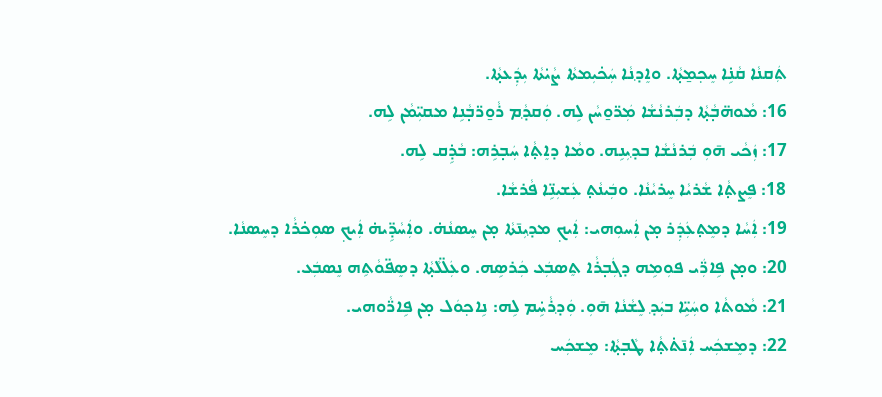ܬܲܩܢܵܐ ܩܵܢܹ̇ܐ ܚܸܟ݂ܡ̱ܬ̣ܵܐ. ܘܐܸܕ݂ܢܵܐ ܚܲܟ̇ܝܼܡܬܵܐ ܨܵܝ̇ܬܵܐ ܝܼܕܲܥܬ̣ܵܐ.
16: ܡܵܘܗ̈ܒ̣ܵܬ̣ܵܐ ܕܒܲܪܢܵܫܵܐ ܡܲܪ̈ܘ̱ܚܵܢ ܠܹܗ. ܘܲܩܕ݂ܵܡ ܪܵܘ̱ܪ̈ܒ̣ܵܢܹܐ ܡܩܝܼ̈ܡܵܢ ܠܹܗ.
17: ܙܲܟܵܝ ܗ̄ܘܼ ܒܲܪܢܵܫܵܐ ܒܕ݂ܝܼܢܹܗ. ܘܡܵܐ ܕܐܸܬ̣ܵܐ ܚܲܒ̣ܪܹܗ: ܒܵܕܹ̇ܩ ܠܹܗ.
18: ܦܸܨܬ̣ܵܐ ܫܵܪܝܵܐ ܚܸܪܝܵܢܵܐ. ܘܒܲܝܢܵܬ̣ ܥܲܫܝܼܢܹ̈ܐ ܦܵܪܫܵܐ.
19: ܐܲܚܵܐ ܕܡܸܬ̣ܥܲܕܲܪ ܡ̣ܢ ܐܲܚܘܼܗܝ: ܐܲܝܟ݂ ܡܕ݂ܝܼܢ̄ܬܵܐ ܡ̣ܢ ܚܸܣܢܵܗ̇. ܘܐܲܚܵܕܹ̈ܝܗ̇ ܐܲܝܟ݂ ܣܘܼܟ̇ܪܵܐ ܕܚܸܣܢܵܐ.
20: ܘܡ̣ܢ ܦܹܐܪ̈ܲܝ ܦܘܼܡܹܗ ܕܓܲܒ̣ܪܵܐ ܬܸܣܒܲܥ ܟܲܪܣܹܗ. ܘܥܲܠ̈ܠܵܬ̣ܵܐ ܕܣܸܦ̈ܘܵܬܹܗ ܢܸܣܒܲܥ.
21: ܡܵܘܬܵܐ ܘܚܲܝܹ̈ܐ ܒܝܲܕ݂ ܠܸܫܵܢܵܐ ܗ̄ܘܼ. ܘܲܕ݂ܪܵܚܹ̇ܡ ܠܹܗ: ܢܹܐܟ݂ܘܿܠ ܡ̣ܢ ܦܹܐܪ̈ܵܘܗܝ.
22: ܕܡܸܫܟܲܚ ܐܲܢ̄ܬ̇ܬ̣ܵܐ ܛܵܒ̣ܬ̣ܵܐ: ܡܸܫܟܲܚ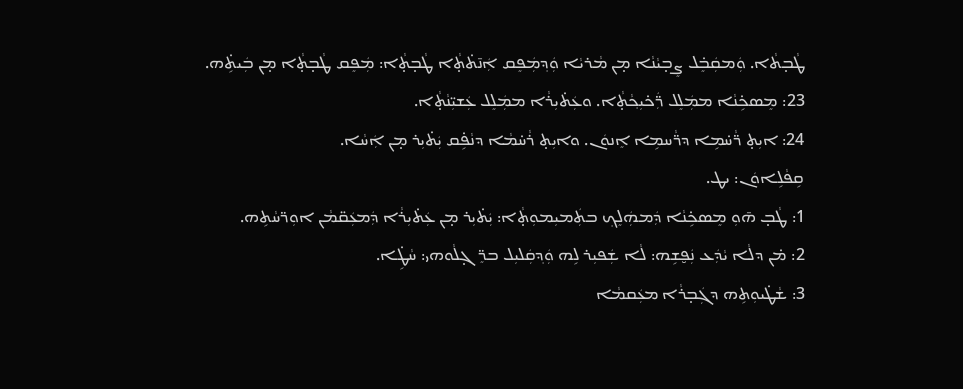ܛܵܒ̣ܬܵܐ. ܘܲܡܩܲܒܸ̇ܠ ܨܸܒ̣ܝܵܢܵܐ ܡ̣ܢ ܡܵܪܝܵܐ ܘܲܕ݂ܡܲܦܸܩ ܐܲܢ̄ܬ̇ܬ̣ܵܐ ܛܵܒ̣ܬ̣ܵܐ: ܡܲܦܸܩ ܛܵܒ̣ܬ̣ܵܐ ܡ̣ܢ ܒܲܝܬܹ̇ܗ.
23: ܡܸܣܟܹ̇ܢܵܐ ܡܡܲܠܸܠ ܪ̈ܲܟ̇ܝܼܟ݂ܵܬ̣ܵܐ. ܘܥܲܬ̇ܝܼܪܵܐ ܡܡܲܠܸܠ ܥܲܫܝܼ̈ܢܵܬ̣ܵܐ.
24: ܐܝܼܬ̣ ܪ̈ܵܚ̇ܡܹܐ ܕܪ̈ܵܚܡܹܐ ܐܸܢܘܿܢ. ܘܐܝܼܬ̣ ܪܵܚ̇ܡܵܐ ܕܢܵܦܹ̇ܩ ܝܲܬ̇ܝܼܪ ܡ̣ܢ ܐܲܚܵܐ.
ܩܹܦܵܠܹܐܘܿܢ: ܝܛ.
1: ܛܵܒ̣ ܗ̄ܘܼ ܡܸܣܟܹ̇ܢܵܐ ܕܲܡܗܲܠܸܟ݂ ܒܬܲܡܝܼܡܘܼܬ̣ܵܐ: ܝܲܬ̇ܝܼܪ ܡ̣ܢ ܥܲܬ̇ܝܼܪܵܐ ܕܲܡܥܲܩ̈ܡܵܢ ܐܘܼܪ̈ܚܵܬܹܗ.
2: ܡ̇ܢ ܕܠܵܐ ܝܵܕܲܥ ܢܲܦ̮ܫܹܗ: ܠܵܐ ܫܲܦܝܼܪ ܠܹܗ ܘܲܕ݂ܩܲܠܝܼܠ ܒܪܸ̈ܓ̣ܠܵܘܗܝ: ܚܵܛܹ̇ܐ.
3: ܫܵܛ̇ܝܘܼܬܹܗ ܕܓܲܒ̣ܪܵܐ ܡܥܲܩܡܵܐ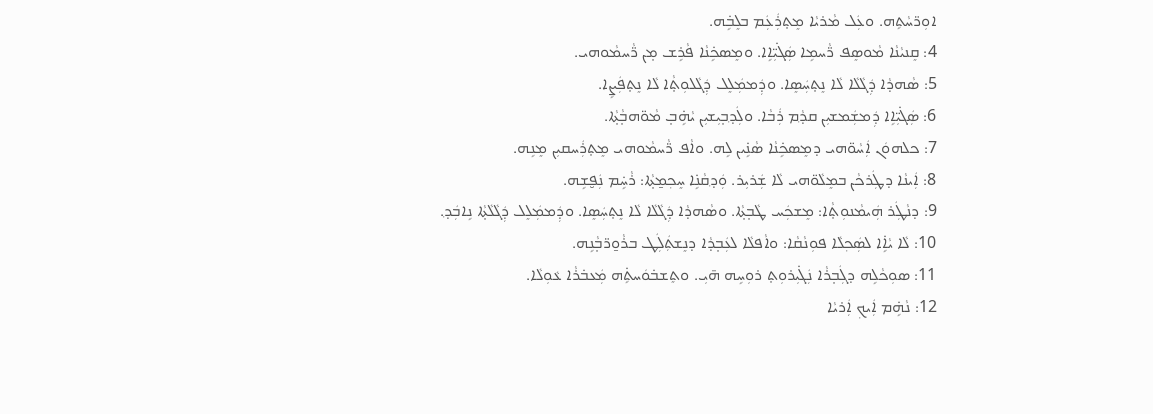ܐܘܼܪ̈ܚܵܬܹܗ. ܘܥܲܠ ܡܵܪܝܵܐ ܡܸܬ̣ܪܲܥܲܡ ܒܠܸܒܹ̇ܗ.
4: ܩܸܢܝܵܢܵܐ ܡܵܘܣܸܦ ܪ̈ܵܚܡܹܐ ܣܲܓ̇ܝܼ̈ܐܹܐ. ܘܡܸܣܟܹ̇ܢܵܐ ܦܵܪܹܫ ܡ̣ܢ ܪ̈ܵܚܡܵܘܗܝ.
5: ܣܵܗܕܵܐ ܕܲܓܵܠܵܐ ܠܵܐ ܢܸܬ̣ܚܲܣܸܐ. ܘܕܲܡܡܲܠܸܠ ܕܲܓܵܠܘܼܬ̣ܵܐ ܠܵܐ ܢܸܬ̣ܦܲܨܹܐ.
6: ܣܲܓ̇ܝܼ̈ܐܹܐ ܕܲܡܫܲܡܫܝܼܢ ܩܕ݂ܵܡ ܪܲܒܵܐ. ܘܠܲܕ݂ܒ̣ܝܼܫܝܼܢ ܝܵܗܹ̇ܒ̣ ܡܵܘ̈ܗܒ̣ܵܬ̣ܵܐ.
7: ܟܠܗܘܿܢ ܐܲܚܵܘ̈ܗܝ ܕܡܸܣܟܹ̇ܢܵܐ ܣܵܢܹ̇ܝܢ ܠܹܗ. ܘܐܵܦ ܪ̈ܵܚܡܵܘܗܝ ܡܸܬ̣ܪܲܚܩܝܼܢ ܡܸܢܹܗ.
8: ܐܲܝܢܵܐ ܕܛܲܪܟܵܢ ܒܡܸܠܵܘ̈ܗܝ ܠܵܐ ܫܲܪܝܼܪ. ܘܲܕ݂ܩܵܢܹ̇ܐ ܚܸܟ݂ܡ̱ܬ̣ܵܐ: ܪܵܚܹ̇ܡ ܢܲܦ̮ܫܹܗ.
9: ܕܢܵܛܲܪ ܗܲܝܡܵܢܘܼܬ̣ܵܐ: ܡܸܫܟܲܚ ܛܵܒ̣ܬ̣ܵܐ. ܘܣܵܗܕܵܐ ܕܲܓܵܠܵܐ ܠܵܐ ܢܸܬ̣ܚܲܣܸܐ. ܘܕܲܡܡܲܠܸܠ ܕܲܓܵܠܵܬ̣ܵܐ ܢܹܐܒܲܕ݂.
10: ܠܵܐ ܝܵܐܹ̇ܐ ܠܣܲܟ݂ܠܵܐ ܦܘܼܢܵܩܵܐ: ܘܐܵܦܠܵܐ ܠܥܲܒ̣ܕܵܐ ܕܢܸܫܬܲܠܲܛ ܒܪܵܘ̱ܪ̈ܒ̣ܵܢܹܗ.
11: ܣܘܼܟܵܠܹܗ ܕܓܲܒ̣ܪܵܐ ܢܲܓ̇ܝܼܪܘܼܬ̣ ܪܘܼܚܹܗ ܗ̄ܝܼ. ܘܬܸܫܒ̇ܘܿܚܬܹ̇ܗ ܡܲܥܒ̇ܪܵܐ ܥܵܘܼܠܵܐ.
12: ܢܵܗܹ̇ܡ ܐܲܝܟ݂ ܐܲܪܝܵܐ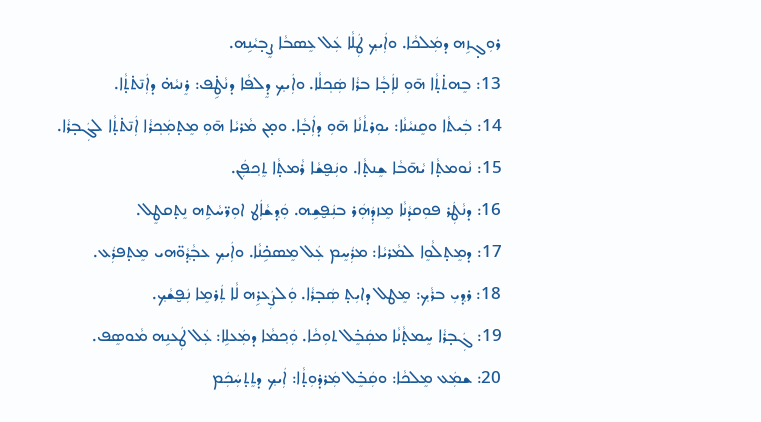ܪܘܼܓ̣ܙܹܗ ܕܡܲܠܟܵܐ. ܘܐܲܝܟ݂ ܛܲܠܵܐ ܥܲܠ ܥܸܣܒܵܐ ܨܸܒ̣ܝܵܢܹܗ.
13: ܒܸܗܬ̇ܬ̣ܵܐ ܗ̄ܘܼ ܠܐܲܒ̣ܵܐ ܒܪܵܐ ܣܲܟ݂ܠܵܐ. ܘܐܲܝܟ݂ ܕܸܠܦܵܐ ܕܢܵܛܹ̇ܦ: ܪܸܢܝܵܗ̇ ܕܐܲܢ̄ܬ̇ܬ̣ܵܐ.
14: ܒܲܝܬܵܐ ܘܩܸܢܝܵܢܵܐ: ܝܘܼܪܬܵܢܵܐ ܗ̄ܘܼ ܕܐܲܒ̣ܵܐ. ܘܡ̣ܢ ܡܵܪܝܵܐ ܗ̄ܘܼ ܡܸܬ̣ܡܲܟ݂ܪܵܐ ܐܲܢ̄ܬ̇ܬ̣ܵܐ ܠܓܲܒ̣ܪܵܐ.
15: ܢܵܘܡܬ̣ܵܐ ܝܵܗ̄ܒܵܐ ܫܸܢܬ̣ܵܐ. ܘܢܲܦ̮ܫܵܐ ܪܵܡܬ̣ܵܐ ܬܸܟ݂ܦܲܢ.
16: ܕܢܵܛܲܪ ܦܘܼܩܕܵܢܵܐ ܡܸܙܕܲܗܲܪ ܒܢܲܦ̮ܫܹܗ. ܘܲܕ݂ܫܵܐܲܛ ܐܘܼܪ̈ܚܵܬܹܗ ܢܸܬ̣ܩܛܸܠ.
17: ܕܡܸܬ̣ܠܵܘܸܐ ܠܡܵܪܝܵܐ: ܡܪܲܚܸܡ ܥܲܠ ܡܸܣܟܹ̇ܢܵܐ. ܘܐܲܝܟ݂ ܥܒ̣ܵܕ݂ܵܘ̈ܗܝ ܡܸܬ̣ܦܪܲܥ.
18: ܪܕ݂ܝܼ ܒܪܵܟ݂: ܡܸܛܠ ܕܐܝܼܬ̣ ܣܲܒ̣ܪܵܐ. ܘܲܠܨܲܥܪܹܗ ܠܵܐ ܬܲܪܡܸܐ ܢܲܦ̮ܫܵܟ݂.
19: ܓܲܒ̣ܪܵܐ ܚܸܡܬ̣ܵܢܵܐ ܡܩܲܒܸ̇ܠ ܬܘܼܟܵܐ. ܘܲܟ݂ܡܵܐ ܕܡܲܥܠܹܐ: ܥܲܠ ܛܲܥܢܹܗ ܡܵܘܣܸܦ.
20: ܫܡܲܥ ܡܸܠܟܵܐ: ܘܩܲܒܸ̇ܠ ܡܲܪܕ̇ܘܼܬ̣ܵܐ: ܐܲܝܟ݂ ܕܬܸܬ̣ܚܲܟܲܡ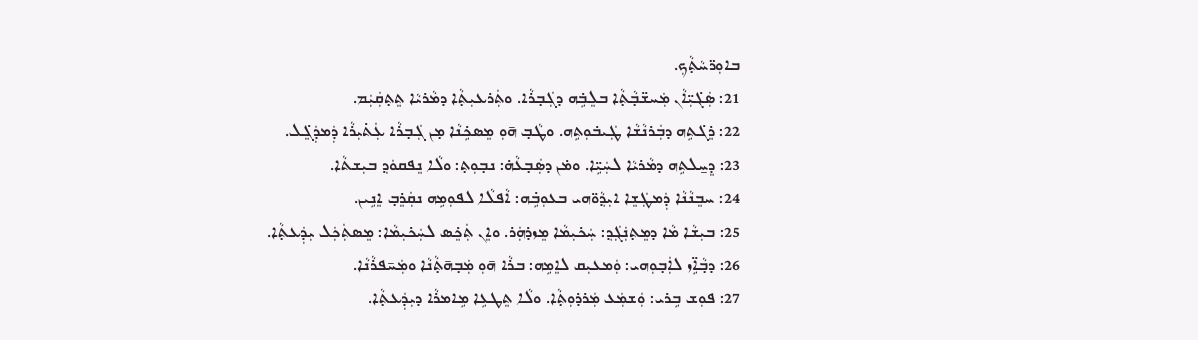ܒܐܘܼܪ̈ܚܵܬ̣ܵܟ݂.
21: ܣܲܓ̇ܝܼ̈ܐܵܢ ܡܲܚܫ̈ܒ̣ܵܬ̣ܵܐ ܒܠܸܒܹ̇ܗ ܕܓܲܒ̣ܪܵܐ. ܘܬܲܪܥܝܼܬ̣ܵܐ ܕܡܵܪܝܵܐ ܬܸܬ̣ܩܲܝܲܡ.
22: ܪܸܓ̇ܬܹܗ ܕܒܲܪܢܵܫܵܐ ܛܲܝܒ̇ܘܼܬܹܗ. ܘܛܵܒ̣ ܗ̄ܘܼ ܡܸܣܟܹ̇ܢܵܐ ܡ̣ܢ ܓܲܒ̣ܪܵܐ ܥܲܬ̇ܝܼܪܵܐ ܕܲܡܕܲܓܸ̇ܠ.
23: ܕܸܚ̱ܠܬܹܗ ܕܡܵܪܝܵܐ ܠܚܲܝܹ̈ܐ. ܘܡ̇ܢ ܕܣܲܒ̣ܥܵܗ̇: ܢܒ̣ܘܼܬ̣: ܘܠܵܐ ܢܸܦܩܘܿܕ݂ ܒܝܼܫܬܵܐ.
24: ܚܒܸܢܵܢܵܐ ܕܲܡܛܲܫܸܐ ܐܝܼܕ݂ܵܘ̈ܗܝ ܒܥܘܼܒܹ̇ܗ: ܐܵܦܠܵܐ ܠܦܘܼܡܹܗ ܢܩܲܪܸܒ̣ ܐܸܢܹܝܢ.
25: ܒܝܼܫܵܐ ܡܵܐ ܕܡܸܬ̣ܢܲܓܲܕ݂: ܚܲܟ̇ܝܼܡܵܐ ܡܸܙܕ̇ܗܲܪ. ܘܐܸܢ ܬܲܟܸ̇ܣ ܠܚܲܟ̇ܝܼܡܵܐ: ܡܸܣܬܲܟܲܠ ܝܼܕܲܥܬ̣ܵܐ.
26: ܕܒ̣ܵܐܹ̈ܙ ܠܐܲܒ̣ܘܼܗܝ: ܘܲܡܥܝܼܩ ܠܐܸܡܹܗ: ܒܪܵܐ ܗ̄ܘܼ ܡܲܒ̣ܗ̄ܬ̣ܵܢܵܐ ܘܡܲܚ̄ܦܪܵܢܵܐ.
27: ܦܘܼܫ ܒܹܪܝ: ܘܲܫܡܲܥ ܡܲܪܕ̇ܘܼܬ̣ܵܐ. ܘܠܵܐ ܬܸܛܥܹܐ ܡܹܐܡܪܵܐ ܕܝܼܕܲܥܬ̣ܵܐ.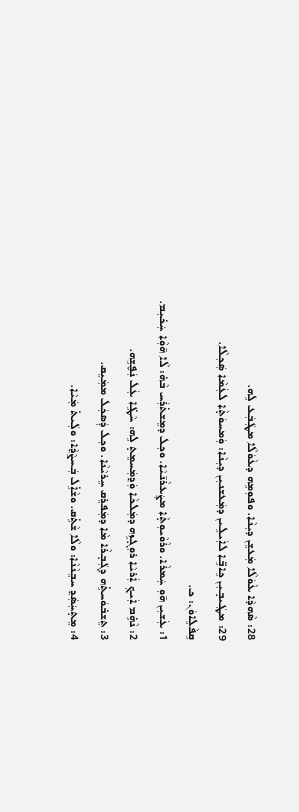28: ܣܵܗܕܵܐ ܥܵܘܿܠܵܐ ܡܲܥܫܸܢ ܕܝܼܢܵܐ. ܘܦܘܼܡܹܗ ܕܥܵܘܿܠܵܐ ܡܛܲܒܲܥ ܠܹܗ.
29: ܡܛܲܝܒ̣ܝܼܢ ܟܹܐܒܹ̈ܐ ܠܐܲܝܠܹܝܢ ܕܡܲܥܫܢܝܼܢ ܕܝܼܢܵܐ: ܘܲܡܚܘܿܬ̣ܵܐ ܠܥܲܡܵܐ ܣܲܟ݂ܠܵܐ.
ܩܹܦܵܠܹܐܘܿܢ: ܟ.
1: ܥܲܫܝܼܢ ܗ̄ܘܼ ܚܲܡܪܵܐ. ܘܪܵܘܵܝܘܼܬ̣ܵܐ ܡܨܲܥܪܵܢ̄ܝܵܐ. ܘܟ݂ܠ ܕܡܸܫܬ̇ܪܲܚ ܒܵܗ̇: ܠܵܐ ܗ̄ܘܼܵܐ ܚܲܟ̇ܝܼܡ.
2: ܢܵܗܹ̇ܡ ܐܲܝܟ݂ ܐܲܪܝܵܐ ܪܘܼܓ̣ܙܹܗ ܕܡܲܠܟܵܐ ܘܲܕ݂ܡܲܚܡܸܬ̣ ܠܹܗ: ܚܵܛܹ̇ܐ ܥܲܠ ܢܲܦ̮ܫܹܗ.
3: ܬܸܫܒ̇ܘܿܚܬܹ̇ܗ ܕܓܲܒ̣ܪܵܐ ܡܵܐ ܕܡܲܦܪܸܩ ܚܸܪܝܵܢܵܐ. ܘܟ݂ܠ ܕܲܣܟܲܠ ܡܡܲܝܸܩ.
4: ܡܸܬ̣ܚܲܣܲܕ݂ ܚܒܸܢܵܢܵܐ: ܘܠܵܐ ܫܵܬܹ̇ܩ. ܘܫܵܐܹ̇ܠ ܒܲܚܨܵܕ݂ܵܐ: ܘܠܲܝܬ̇ ܡܲܝܵܐ.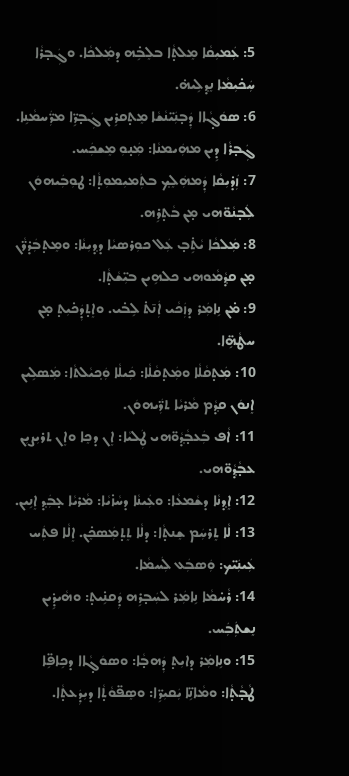5: ܥܲܡܝܼܩܵܐ ܡܸܠܬ̣ܵܐ ܒܠܸܒܹ̇ܗ ܕܡܲܠܟܵܐ. ܘܓܲܒ̣ܪܵܐ ܚܲܟ̇ܝܼܡܵܐ ܢܸܕ݂ܠܹܝܗ̇.
6: ܣܘܿܓ̣ܵܐܐ ܕܲܒ̣ܢܲܝ̈ܢܵܫܵܐ ܡܸܬ̣ܩܪܹܝܢ ܓܲܒ̣ܪܹ̈ܐ ܡܪ̈ܲܚܡܵܢܹܐ. ܓܲܒ̣ܪܵܐ ܕܹܝܢ ܡܗܲܝܡܢܵܐ: ܡܲܢ̣ܘܼ ܡܸܫܟܲܚ.
7: ܙܲܕ̇ܝܼܩܵܐ ܕܲܡܗܲܠܸܟ݂ ܒܬܲܡܝܼܡܘܼܬ̣ܵܐ: ܛܘܼܒܲܝܗܘܿܢ ܠܲܒ̣ܢܵܘ̈ܗܝ ܡ̣ܢ ܒܵܬ̣ܪܹܗ.
8: ܡܲܠܟܵܐ ܝܵܬܹ̇ܒ̣ ܥܲܠ ܟܘܼܪܣܝܵܐ ܕܕ݂ܝܼܢܵܐ: ܘܡܸܬ̣ܒܲܕ̇ܪ̈ܵܢ ܡ̣ܢ ܩܕ݂ܵܡܵܘܗܝ ܟܠܗܹܝܢ ܒܝܼ̈ܫܵܬ̣ܵܐ.
9: ܡ̇ܢ ܢܹܐܡܲܪ ܕܙܲܟܵܝ ܐܲܢ̄ܬ̇ ܠܹܒ̇ܝ. ܘܐܸܬ̣ܕܲܟ̇ܝܼܬ̣ ܡ̣ܢ ܚܛܵܗܹ̈ܐ.
10: ܡܲܬ̣ܩܵܠܵܐ ܘܡܲܬ̣ܩܵܠܵܐ: ܟܲܝܠܵܐ ܘܲܟ݂ܝܵܠܬܵܐ: ܡܲܣܠܹܝܢ ܐܸܢܘܿܢ ܩܕ݂ܵܡ ܡܵܪܝܵܐ ܬܪ̈ܲܝܗܘܿܢ.
11: ܐܵܦ ܒܲܥܒ̣ܵܕ݂ܵܘ̈ܗܝ ܛܲܠܝܵܐ: ܐܸܢ ܕܟܸܐ ܘܐܸܢ ܬܪܝܼܨܝܼܢ ܥܒ̣ܵܕ݂ܵܘ̈ܗܝ.
12: ܐܸܕ݂ܢܵܐ ܕܫܵܡܥܵܐ: ܘܥܲܝܢܵܐ ܕܚܵܙ̇ܝܵܐ: ܡܵܪܝܵܐ ܥ̣ܒܲܕ݂ ܐܸܢܹܝܢ.
13: ܠܵܐ ܬܸܪܚܲܡ ܫܸܢܬ̣ܵܐ: ܕܠܵܐ ܬܸܬ̣ܡܲܣܟܸ̇ܢ. ܐܸܠܵܐ ܦܬܲܚ ܥܲܝܢܲܝ̈ܟ: ܘܲܣܒܲܥ ܠܲܚܡܵܐ.
14: ܪܵܚ̇ܡܵܐ ܢܹܐܡܲܪ ܠܚܲܒ̣ܪܹܗ ܕܲܩܢܹ̇ܝܬ̣: ܘܗܵܝܕܹ̇ܝܢ ܢܸܫܬܲܒܲܚ.
15: ܘܢܹܐܡܲܪ ܕܐܝܼܬ̣ ܕܲܗܒ̣ܵܐ: ܘܣܘܿܓ̣ܵܐܐ ܕܟܹܐܦܹ̈ܐ ܛܵܒ̣ܵܬ̣ܵܐ: ܘܡܵܐܢܹ̈ܐ ܝܲܩܝܼܪܹ̈ܐ: ܘܣܸܦ̈ܘܵܬ̣ܵܐ ܕܝܼܕܲܥܬ̣ܵܐ.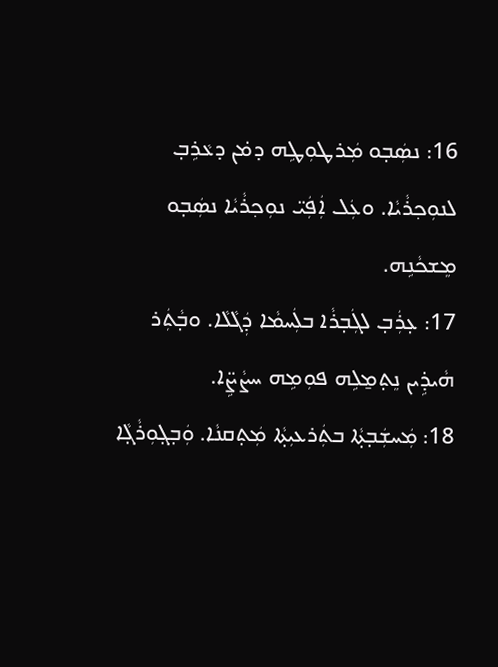16: ܢܣܲܒ̣ܘ ܡܲܪܛܘܼܛܹܗ ܕܡ̇ܢ ܕܥܵܪܹܒ̣ ܠܢܘܼܟ݂ܪܵܝܵܐ. ܘܥܲܠ ܐܲܦܲܝ̈ ܢܘܼܟ݂ܪܵܝܵܐ ܢܣܲܒ̣ܘ ܡܸܫܟܵܢܹܗ.
17: ܥ̣ܪܲܒ̣ ܠܓܲܒ̣ܪܵܐ ܒܠܲܚܡܵܐ ܕܲܓܵܠܵܐ. ܘܒ̣ܵܬܲܪ ܗܵܝܕܹ̇ܝܢ ܢܸܬ̣ܡ̱ܠܹܗ ܦܘܼܡܹܗ ܚܨܵܨܹ̈ܐ.
18: ܡܲܚܫܲܒ̣ܬ̣ܵܐ ܒܬܲܪܥܝܼܬ̣ܵܐ ܡܲܬ̣ܩܢܵܐ. ܘܲܒ̣ܓ̣ܘܼܪܵܓ̣ܵܐ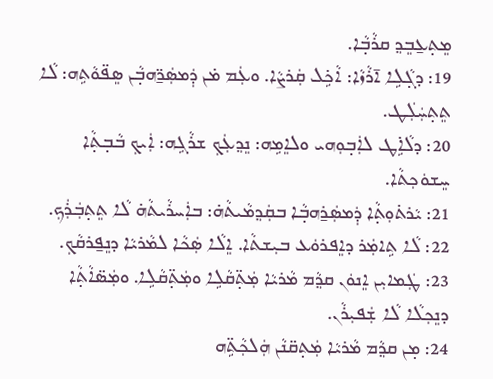ܡܸܬ̣ܥ̱ܒܸܕ݂ ܩܪܵܒ̣ܵܐ.
19: ܕܓ̣ܵܠܹܐ ܐ̄ܪܵܙܵܐ: ܐܵܟܹ̇ܠ ܩܲܪܨܵܐ. ܘܥܲܡ ܡ̇ܢ ܕܲܡܣܲܪ̱̈ܗܒ̣ܵܢ ܣܸܦ̈ܘܵܬܹܗ: ܠܵܐ ܬܸܬ̣ܚܲܠܲܛ.
20: ܕܠܵܐܹ̇ܛ ܠܐܲܒ̣ܘܼܗܝ ܘܠܐܸܡܹܗ: ܢܸܕ݂ܥܲܟ݂ ܫܪܵܓܹܗ: ܐܲܝܟ݂ ܒܵܒ̣ܬ̣ܵܐ ܚܸܫܘܿܟ݂ܬܵܐ.
21: ܝܵܪܬ̇ܘܼܬ̣ܵܐ ܕܲܡܣܲܪ̱ܗܒ̣ܵܐ ܒܩܲܕ݂ܡܵܝܬܵܗ̇: ܒܐܲܚܪܵܝܬܵܗ̇ ܠܵܐ ܬܸܬ̣ܒܲܪܲܟ݂.
22: ܠܵܐ ܬܹܐܡܲܪ ܕܐܸܦܪܘܿܥ ܒܝܼܫܬܵܐ. ܐܸܠܵܐ ܣܲܟܵܐ ܠܡܵܪܝܵܐ ܕܢܸܦ̱ܪܩܵܟ݂.
23: ܛܲܡܐܝܼܢ ܐܸܢܘܿܢ ܩܕ݂ܵܡ ܡܵܪܝܵܐ ܡܲܬ̣̈ܩܵܠܹܐ ܘܡܲܬ̣̈ܩܵܠܹܐ. ܘܡܲܣ̈ܐܵܬ̣ܵܐ ܕܢܸܟ݂ܠܵܐ ܠܵܐ ܫܲܦܝܼܪܵܢ.
24: ܡ̣ܢ ܩܕ݂ܵܡ ܡܵܪܝܵܐ ܡܲܬ̣ܩ̈ܢܵܢ ܗܲܠܟ݂ܵܬܹ̈ܗ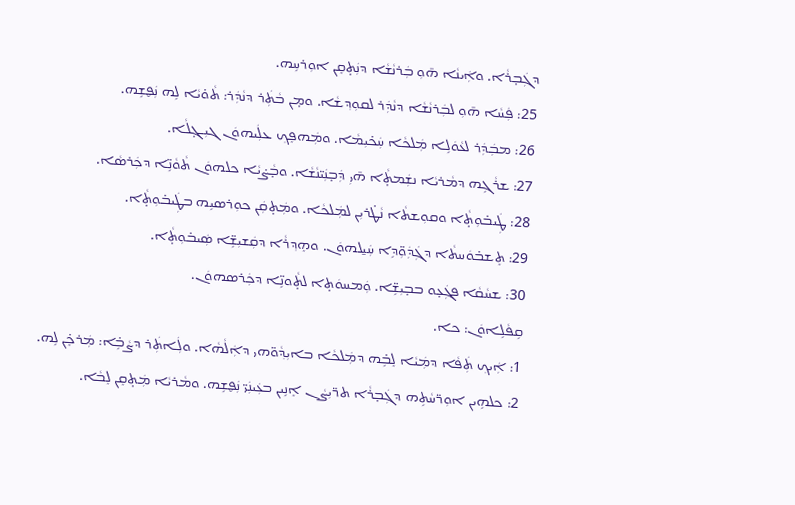ܕܓܲܒ̣ܪܵܐ. ܘܐܲܝܢܵܐ ܗ̄ܘܼ ܒܲܪܢܵܫܵܐ ܕܢܲܬ̣ܩܸܢ ܐܘܼܪܚܹܗ.
25: ܦܲܚܵܐ ܗ̄ܘܼ ܠܒܲܪܢܵܫܵܐ ܕܢܵܕܲܪ ܠܩܘܼܕ݂ܫܵܐ. ܘܡ̣ܢ ܒܵܬܲܪ ܕܢܵܕܲܪ: ܬܵܘ̇ܝܵܐ ܠܹܗ ܢܲܦ̮ܫܹܗ.
26: ܡܒܲܕܲܪ ܠܥܵܘܿܠܹܐ ܡܲܠܟܵܐ ܚܲܟ̇ܝܼܡܵܐ. ܘܡܲܗܦܸܟ݂ ܥܠܲܝܗܘܿܢ ܓܝܼܓ̣ܠܵܐ.
27: ܫܪܵܓܹܗ ܕܡܵܪܝܵܐ ܢܫܲܡܬ̣ܵܐ ܗ̄ܝܼ ܕܲܒ̣ܢܲܝ̈ܢܵܫܵܐ. ܘܒ̣ܵܨ̇ܝܵܐ ܟܠܗܘܿܢ ܬܵܘܵܢܹ̈ܐ ܕܟܲܪܣܵܐ.
28: ܛܲܝܒ̇ܘܼܬ̣ܵܐ ܘܩܘܼܫܬܵܐ ܢܵܛ̇ܪܝܼܢ ܠܡܲܠܟܵܐ. ܘܡܲܬ̣ܩܲܢ ܟܘܼܪܣܝܹܗ ܒܛܲܝܒ̇ܘܼܬ̣ܵܐ.
29: ܬܸܫܒ̇ܘܿܚܬܵܐ ܕܓܲܕܲܘܼ̈ܕܹܐ ܚܲܝ̱ܠܗܘܿܢ. ܘܗܸܕ݂ܪܵܐ ܕܩܲܫܝܼܫܹ̈ܐ ܣܲܝܒ̇ܘܼܬ̣ܵܐ.
30: ܫܚܵܩܵܐ ܦܓܲܥ̣ܘ ܒܒ̣ܝܼܫܹ̈ܐ. ܘܲܡܚܘܿܬ̣ܐ ܠܬ̣ܵܘܢܹ̈ܐ ܕܟܲܪܣܗܘܿܢ.
ܩܹܦܵܠܹܐܘܿܢ: ܟܐ.
1: ܐܲܝܟ݂ ܬܲܦܵܐ ܕܡܲܝܵܐ ܠܸܒܹ̇ܗ ܕܡܲܠܟܵܐ ܒܐܝܼܕ݂ܵܘ̈ܗܝ ܕܐܲܠܵܗܵܐ. ܘܠܲܐܬܲܪ ܕܨܵܒܹ̇ܐ: ܡܲܪܟܸ̇ܢ ܠܹܗ.
2: ܟܠܗܹܝܢ ܐܘܼܪ̈ܚܵܬܹܗ ܕܓܲܒ̣ܪܵܐ ܬܪ̈ܝܼܨܵܢ ܐܸܢܹܝܢ ܒܥܲܝܢܲܝ̈ ܢܲܦ̮ܫܹܗ. ܘܡܵܪܝܵܐ ܡܲܬ̣ܩܸܢ ܠܸܒܵܐ.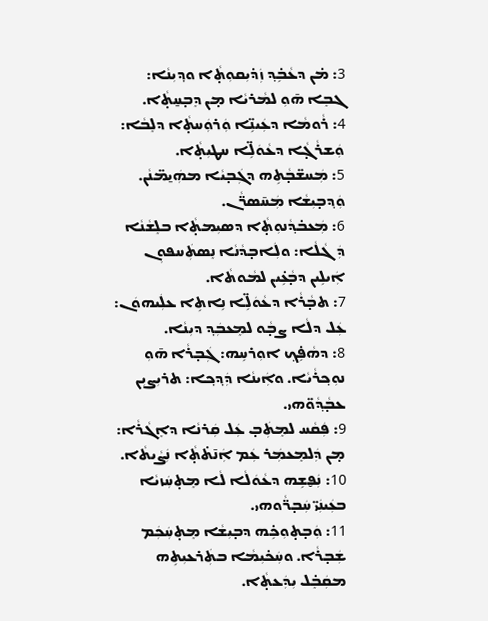3: ܡ̇ܢ ܕܥܵܒܹ̇ܕ݂ ܙܲܕ̇ܝܼܩܘܼܬ̣ܵܐ ܘܕ݂ܝܼܢܵܐ: ܓܒܸܐ ܗ̄ܘܼ ܠܡܵܪܝܵܐ ܡ̣ܢ ܕܸܒ̣ܚ̱ܬ̣ܵܐ.
4: ܪܵܘܡܵܐ ܕܥܲܝܢܹ̈ܐ ܘܲܪܘܲܚܬ̣ܵܐ ܕܠܸܒܵܐ: ܘܲܫܪܵܓ̣ܵܐ ܕܥܵܘܿܠܹ̈ܐ ܚܛܝܼܬ̣ܵܐ.
5: ܡܲܚܫ̈ܒ̣ܵܬܹܗ ܕܓܲܒ̣ܝܵܐ ܡܗܲܝ̱ܡ̈ܢܵܢ. ܘܲܕ݂ܒ̣ܝܼܫܵܐ ܡܲܚ̄ܣܪ̈ܵܢ.
6: ܡܲܥܒ̇ܕ݂ܵܢܘܼܬ̣ܵܐ ܕܣܝܼܡܬ̣ܵܐ ܒܠܸܫܵܢܵܐ ܕܲܓܵܠܵܐ: ܘܠܲܐܒ̣ܕܵܢܵܐ ܢܸܣܬܲܚܦܘܼܢ ܐܲܝܠܹܝܢ ܕܒ̣ܵܥܹ̇ܝܢ ܠܡܵܘܬܵܐ.
7: ܬܒ̣ܵܪܵܐ ܕܥܵܘܿܠܹ̈ܐ ܢܹܐܬܹܐ ܥܠܲܝܗܘܿܢ: ܥܲܠ ܕܠܵܐ ܨܒ̣ܵܘ ܠܡܸܥܒܲܕ݂ ܕܝܼܢܵܐ.
8: ܕܗܵܦܹ̇ܟ݂ ܐܘܼܪܚܹܗ: ܓܲܒ̣ܪܵܐ ܗ̄ܘܼ ܢܘܼܟ݂ܪܵܝܵܐ. ܘܐܲܝܢܵܐ ܕܲܕ݂ܟ݂ܐ: ܬܪܝܼܨܝܼܢ ܥܒ̣ܵܕ݂ܵܘ̈ܗܝ.
9: ܦܲܩܵܚ ܠܡܸܬܲܒ̣ ܥܲܠ ܩܲܪܢܵܐ ܕܐܸܓܵܪܵܐ: ܡ̣ܢ ܕܲܠܡܸܥܡܲܪ ܥܲܡ ܐܲܢ̄ܬ̇ܬ̣ܵܐ ܢܲܨܵܝܬܵܐ.
10: ܢܲܦ̮ܫܹܗ ܕܥܵܘܿܠܵܐ ܠܵܐ ܡܸܬ̣ܚܲܙܝܵܐ ܒܥܲܝܢܲܝ̈ ܚܲܒ̣ܪ̈ܵܘܗܝ.
11: ܘܲܒ̣ܬ̣ܘܼܟܹ̇ܗ ܕܒ̣ܝܼܫܵܐ ܡܸܬ̣ܚܲܟܲܡ ܫܲܒ̣ܪܵܐ. ܘܚܲܟ̇ܝܼܡܵܐ ܒܬܲܪܥܝܼܬܹܗ ܡܩܲܒܸ̇ܠ ܝܼܕܲܥܬ̣ܵܐ.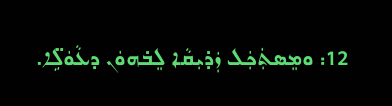12: ܘܡܸܣܬܲܟܲܠ ܙܲܕ̇ܝܼܩܵܐ ܠܸܒ̇ܗܘܿܢ ܕܥܵܘܿܠܹ̈ܐ.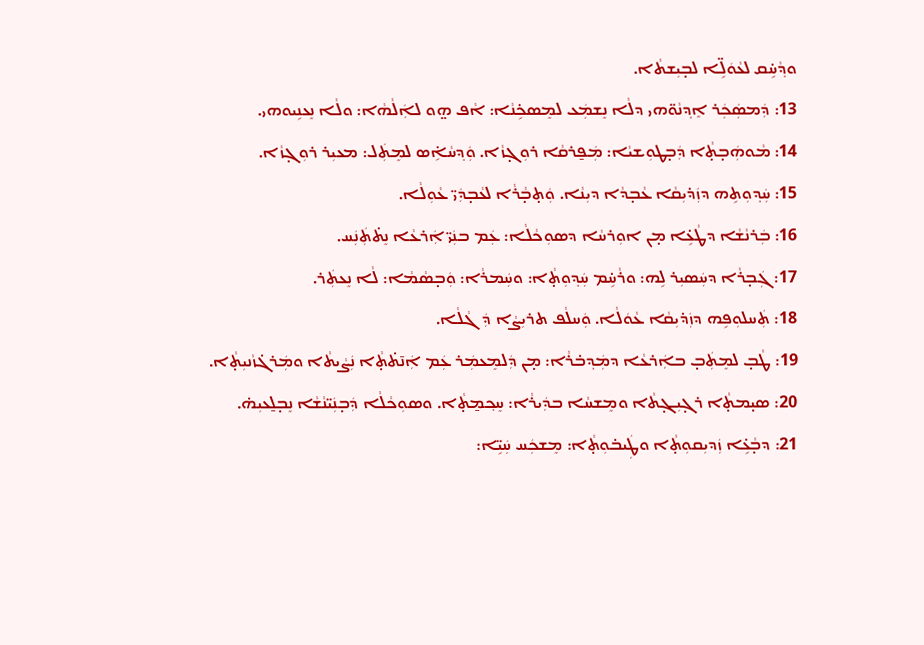ܘܕ݂ܵܚܹ̇ܩ ܠܥܵܘܿܠܹ̈ܐ ܠܒ̣ܝܼܫܬܵܐ.
13: ܕܲܡܣܲܟܲܪ ܐܸܕ݂ܢܵܘ̈ܗܝ ܕܠܵܐ ܢܸܫܡܲܥ ܠܡܸܣܟܹ̇ܢܵܐ: ܐܵܦ ܗ̤ܘ ܠܐܲܠܵܗܵܐ: ܘܠܵܐ ܢܸܥܢܹܝܘܗܝ.
14: ܡܵܘܗܲܒ̣ܬ̣ܵܐ ܕܲܒ̣ܛܘܼܫܝܵܐ: ܡܲܦ̱ܪܩܵܐ ܪܘܼܓ̣ܙܵܐ. ܘܲܕ݂ܚܵܐܹ̇ܣ ܠܡܸܬܲܠ: ܡܥܝܼܪ ܪܘܼܓ̣ܙܵܐ.
15: ܚܲܕ݂ܘܼܬܹܗ ܕܙܲܕ̇ܝܼܩܵܐ ܥܵܒ̣ܕܵܐ ܕܝܼܢܵܐ. ܘܲܬ̣ܒ̣ܵܪܵܐ ܠܥܵܒ̣ܕܲܝ̈ ܥܵܘܼܠܵܐ.
16: ܒܲܪܢܵܫܵܐ ܕܛܵܥܹ̇ܐ ܡ̣ܢ ܐܘܼܪܚܵܐ ܕܣܘܼܟܵܠܵܐ: ܥܲܡ ܒܢܲܝ̈ ܐܲܪܥܵܐ ܢܸܬ̇ܬܲܢܲܚ.
17: ܓܲܒ̣ܪܵܐ ܕܚܲܣܝܼܪ ܠܹܗ: ܘܪܵܚܹ̇ܡ ܚܲܕ݂ܘܼܬ̣ܵܐ: ܘܚܲܡܪܵܐ: ܘܲܒ̣ܣܵܡܵܐ: ܠܵܐ ܢܸܥܬܲܪ.
18: ܬܲܚܠܘܼܦܹܗ ܕܙܲܕ̇ܝܼܩܵܐ ܥܵܘܿܠܵܐ. ܘܲܚܠܵܦ ܬܪܝܼܨܵܐ ܕܲܓܵܠܵܐ.
19: ܛܵܒ̣ ܠܡܸܬܲܒ̣ ܒܐܲܪܥܵܐ ܕܡܲܕ݂ܒ̇ܪܵܐ: ܡ̣ܢ ܕܲܠܡܸܥܡܲܪ ܥܲܡ ܐܲܢ̄ܬ̇ܬ̣ܵܐ ܢܲܨܵܝܬܵܐ ܘܡܲܪܓ̇ܙܵܢܝܼܬ̣ܵܐ.
20: ܣܝ̣ܡܬ̣ܵܐ ܪܓ̣ܝܼܓ̣ܬܵܐ ܘܡܸܫܚܵܐ ܒܕܲܝܪܵܐ: ܚܸܟ݂ܡ̱ܬ̣ܵܐ. ܘܣܘܼܟܵܠܵܐ ܕܲܒ̣ܢܲܝ̈ܢܵܫܵܐ ܢܸܒ̣ܠ̱ܥܝܼܗ̇.
21: ܕܒ̣ܵܥܹ̇ܐ ܙܲܕܝܼܩܘܼܬ̣ܵܐ ܘܛܲܝܒ̇ܘܼܬ̣ܵܐ: ܡܸܫܟܲܚ ܚܲܝܹ̈ܐ: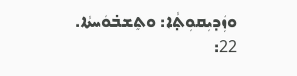ܘܙܲܕܝܼܩܘܼܬ̣ܵܐ: ܘܬܸܫܒ̇ܘܿܚܬܵܐ.
22: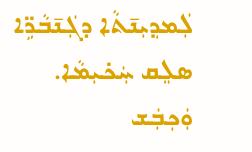ܠܲܡܕ݂ܝܼܢ̄ܬܵܐ ܕܓܲܢ̄ܒܵܪܹ̈ܐ ܣܠܸܩ ܚܲܟ̇ܝܼܡܵܐ. ܘܲܟ݂ܒܲܫ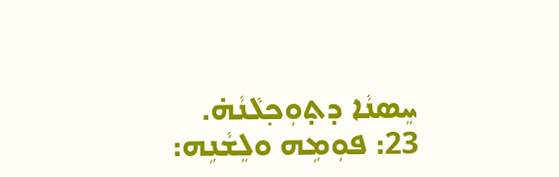ܚܸܣܢܵܐ ܕܬ̣ܘܼܟ݂ܠܵܢܵܗ̇.
23: ܦܘܼܡܹܗ ܘܠܸܫܵܢܹܗ: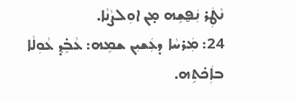ܢܵܛܲܪ ܢܲܦ̮ܫܹܗ ܡ̣ܢ ܐܘܼܠܨܵܢܵܐ.
24: ܡܲܪܚܵܐ ܕܥܲܫܝܼܢ ܫܡܹܗ: ܥܵܒܹ̇ܕ݂ ܥܵܘܼܠܵܐ ܒܐܲܟ̇ܬܹܗ.